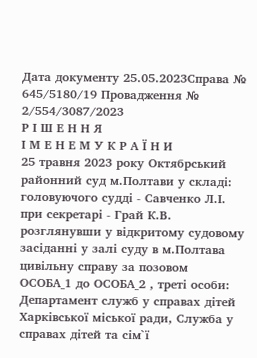Дата документу 25.05.2023Справа № 645/5180/19 Провадження № 2/554/3087/2023
Р І Ш Е Н Н Я
І М Е Н Е М У К Р А Ї Н И
25 травня 2023 року Октябрський районний суд м.Полтави у складі:
головуючого судді - Савченко Л.І.
при секретарі - Грай К.В.
розглянувши у відкритому судовому засіданні у залі суду в м.Полтава цивільну справу за позовом
ОСОБА_1 до ОСОБА_2 , треті особи: Департамент служб у справах дітей Харківської міської ради, Служба у справах дітей та сім`ї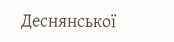Деснянської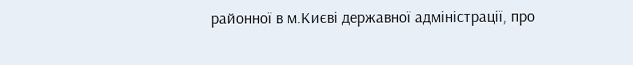районної в м.Києві державної адміністрації, про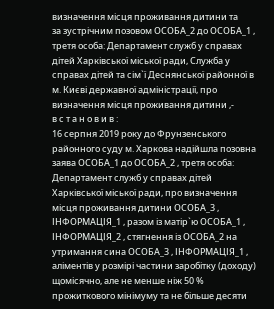визначення місця проживання дитини та
за зустрічним позовом ОСОБА_2 до ОСОБА_1 , третя особа: Департамент служб у справах дітей Харківської міської ради, Служба у справах дітей та сім`ї Деснянської районної в м. Києві державної адміністрації, про визначення місця проживання дитини ,-
в с т а н о в и в :
16 серпня 2019 року до Фрунзенського районного суду м. Харкова надійшла позовна заява ОСОБА_1 до ОСОБА_2 , третя особа: Департамент служб у справах дітей Харківської міської ради, про визначення місця проживання дитини ОСОБА_3 , ІНФОРМАЦІЯ_1 , разом із матір`ю ОСОБА_1 , ІНФОРМАЦІЯ_2 , стягнення із ОСОБА_2 на утримання сина ОСОБА_3 , ІНФОРМАЦІЯ_1 , аліментів у розмірі частини заробітку (доходу) щомісячно, але не менше ніж 50 % прожиткового мінімуму та не більше десяти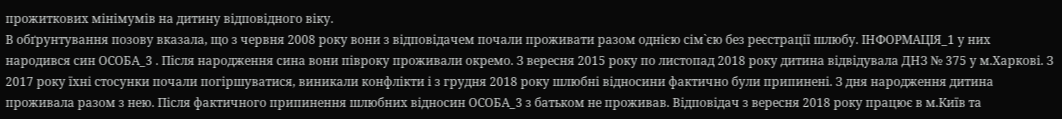прожиткових мінімумів на дитину відповідного віку.
В обґрунтування позову вказала, що з червня 2008 року вони з відповідачем почали проживати разом однією сім`єю без реєстрації шлюбу. ІНФОРМАЦІЯ_1 у них народився син ОСОБА_3 . Після народження сина вони півроку проживали окремо. З вересня 2015 року по листопад 2018 року дитина відвідувала ДНЗ № 375 у м.Харкові. З 2017 року їхні стосунки почали погіршуватися, виникали конфлікти і з грудня 2018 року шлюбні відносини фактично були припинені. З дня народження дитина проживала разом з нею. Після фактичного припинення шлюбних відносин ОСОБА_3 з батьком не проживав. Відповідач з вересня 2018 року працює в м.Київ та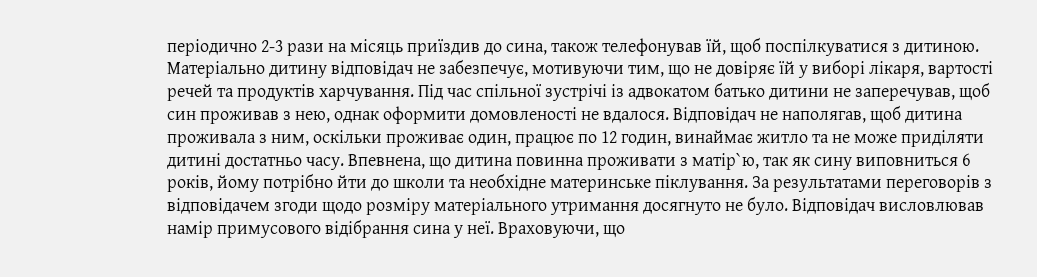періодично 2-3 рази на місяць приїздив до сина, також телефонував їй, щоб поспілкуватися з дитиною. Матеріально дитину відповідач не забезпечує, мотивуючи тим, що не довіряє їй у виборі лікаря, вартості речей та продуктів харчування. Під час спільної зустрічі із адвокатом батько дитини не заперечував, щоб син проживав з нею, однак оформити домовленості не вдалося. Відповідач не наполягав, щоб дитина проживала з ним, оскільки проживає один, працює по 12 годин, винаймає житло та не може приділяти дитині достатньо часу. Впевнена, що дитина повинна проживати з матір`ю, так як сину виповниться 6 років, йому потрібно йти до школи та необхідне материнське піклування. За результатами переговорів з відповідачем згоди щодо розміру матеріального утримання досягнуто не було. Відповідач висловлював намір примусового відібрання сина у неї. Враховуючи, що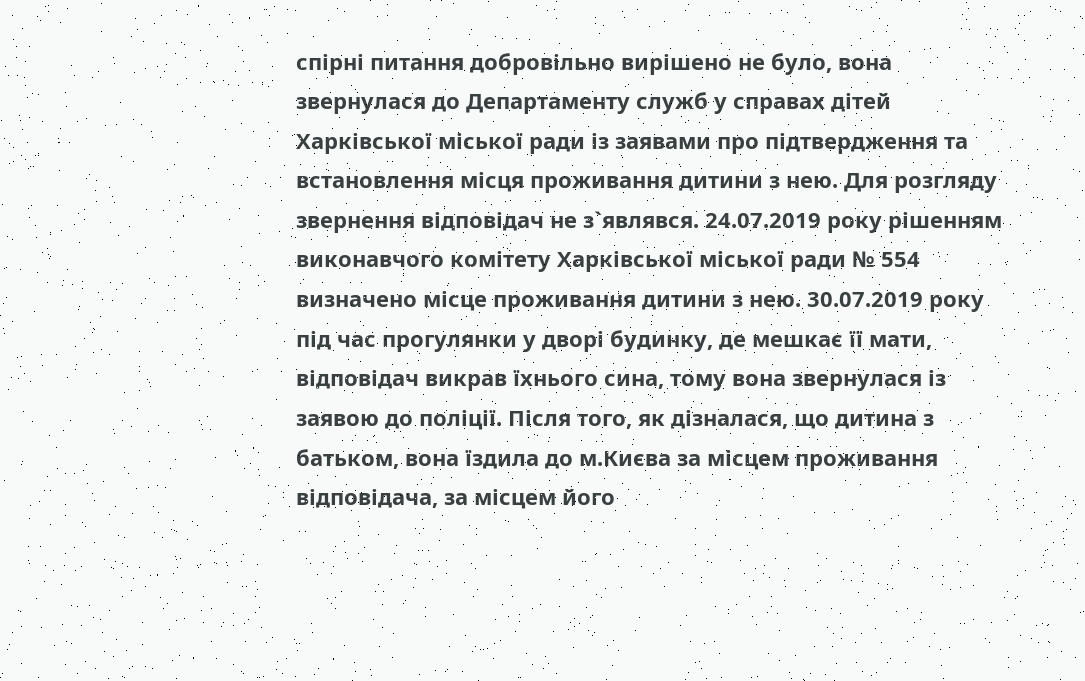спірні питання добровільно вирішено не було, вона звернулася до Департаменту служб у справах дітей Харківської міської ради із заявами про підтвердження та встановлення місця проживання дитини з нею. Для розгляду звернення відповідач не з`являвся. 24.07.2019 року рішенням виконавчого комітету Харківської міської ради № 554 визначено місце проживання дитини з нею. 30.07.2019 року під час прогулянки у дворі будинку, де мешкає її мати, відповідач викрав їхнього сина, тому вона звернулася із заявою до поліції. Після того, як дізналася, що дитина з батьком, вона їздила до м.Києва за місцем проживання відповідача, за місцем його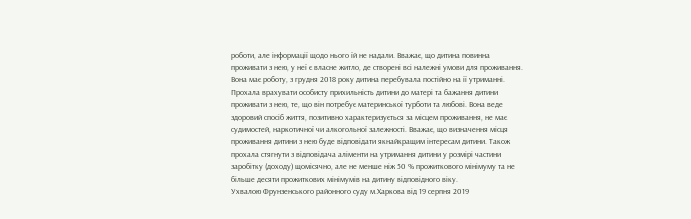роботи, але інформації щодо нього їй не надали. Вважає, що дитина повинна проживати з нею, у неї є власне житло, де створені всі належні умови для проживання. Вона має роботу, з грудня 2018 року дитина перебувала постійно на її утриманні. Прохала врахувати особисту прихильність дитини до матері та бажання дитини проживати з нею, те, що він потребує материнської турботи та любові. Вона веде здоровий спосіб життя, позитивно характеризується за місцем проживання, не має судимостей, наркотичної чи алкогольної залежності. Вважає, що визначення місця проживання дитини з нею буде відповідати якнайкращим інтересам дитини. Також прохала стягнути з відповідача аліменти на утримання дитини у розмірі частини заробітку (доходу) щомісячно, але не менше ніж 50 % прожиткового мінімуму та не більше десяти прожиткових мінімумів на дитину відповідного віку.
Ухвалою Фрунзенського районного суду м.Харкова від 19 серпня 2019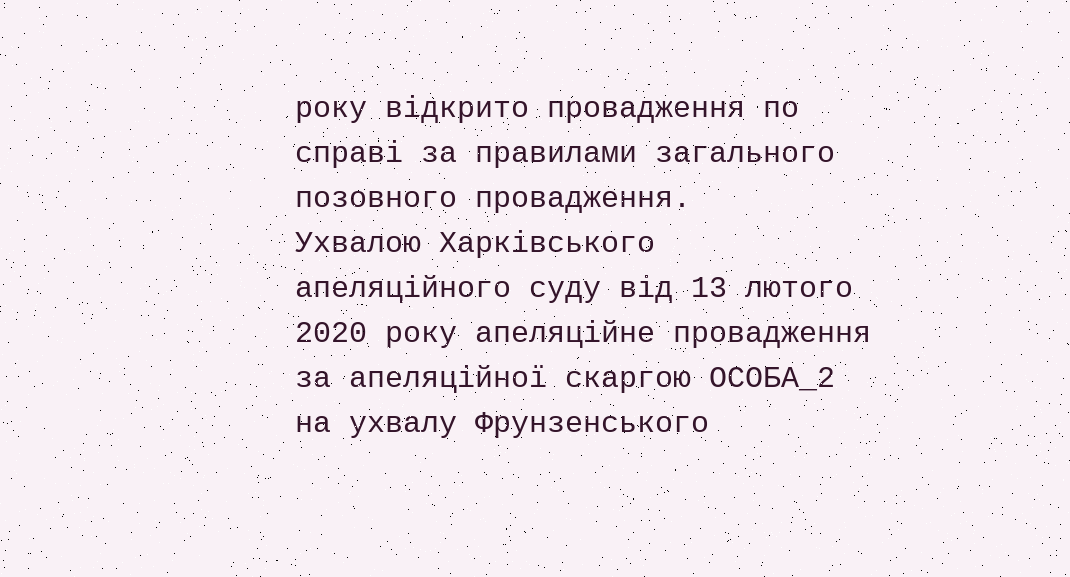року відкрито провадження по справі за правилами загального позовного провадження.
Ухвалою Харківського апеляційного суду від 13 лютого 2020 року апеляційне провадження за апеляційної скаргою ОСОБА_2 на ухвалу Фрунзенського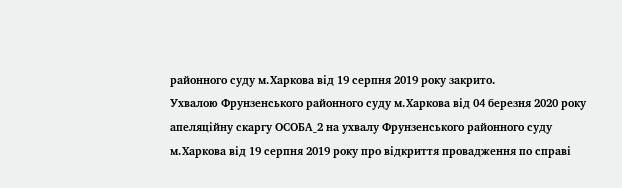районного суду м.Харкова від 19 серпня 2019 року закрито.
Ухвалою Фрунзенського районного суду м.Харкова від 04 березня 2020 року апеляційну скаргу ОСОБА_2 на ухвалу Фрунзенського районного суду м.Харкова від 19 серпня 2019 року про відкриття провадження по справі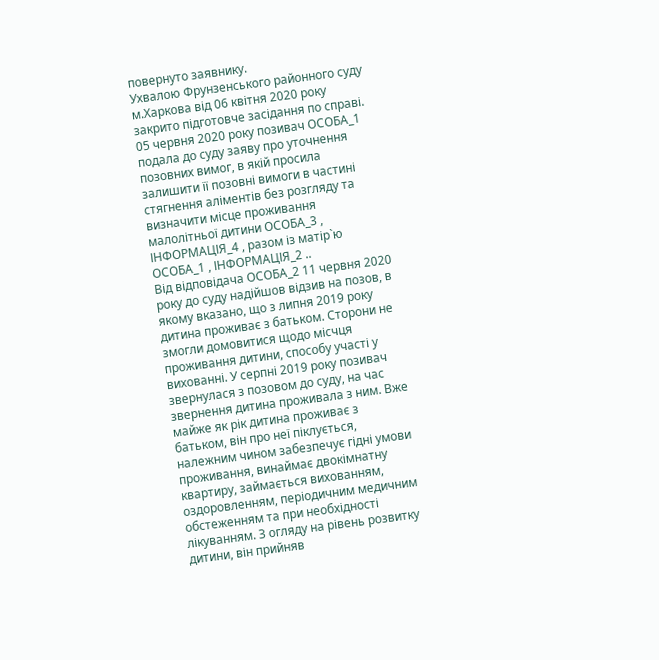повернуто заявнику.
Ухвалою Фрунзенського районного суду м.Харкова від 06 квітня 2020 року закрито підготовче засідання по справі.
05 червня 2020 року позивач ОСОБА_1 подала до суду заяву про уточнення позовних вимог, в якій просила залишити її позовні вимоги в частині стягнення аліментів без розгляду та визначити місце проживання малолітньої дитини ОСОБА_3 , ІНФОРМАЦІЯ_4 , разом із матір`ю ОСОБА_1 , ІНФОРМАЦІЯ_2 ..
Від відповідача ОСОБА_2 11 червня 2020 року до суду надійшов відзив на позов, в якому вказано, що з липня 2019 року дитина проживає з батьком. Сторони не змогли домовитися щодо місчця проживання дитини, способу участі у вихованні. У серпні 2019 року позивач звернулася з позовом до суду, на час звернення дитина проживала з ним. Вже майже як рік дитина проживає з батьком, він про неї піклується, належним чином забезпечує гідні умови проживання, винаймає двокімнатну квартиру, займається вихованням, оздоровленням, періодичним медичним обстеженням та при необхідності лікуванням. З огляду на рівень розвитку дитини, він прийняв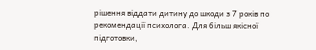рішення віддати дитину до шкоди з 7 років по рекомендації психолога. Для більш якісної підготовки,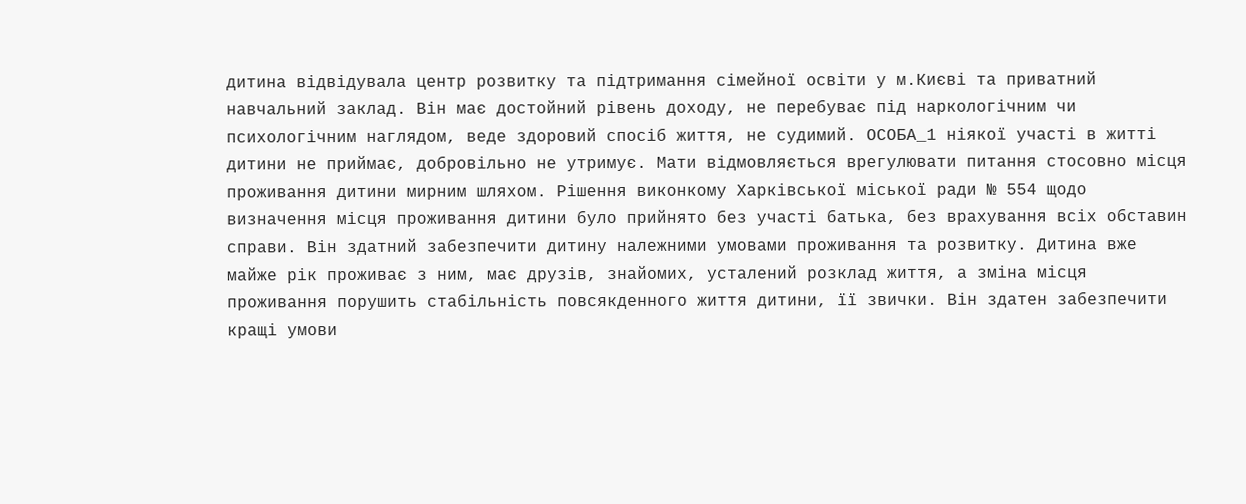дитина відвідувала центр розвитку та підтримання сімейної освіти у м.Києві та приватний навчальний заклад. Він має достойний рівень доходу, не перебуває під наркологічним чи психологічним наглядом, веде здоровий спосіб життя, не судимий. ОСОБА_1 ніякої участі в житті дитини не приймає, добровільно не утримує. Мати відмовляється врегулювати питання стосовно місця проживання дитини мирним шляхом. Рішення виконкому Харківської міської ради № 554 щодо визначення місця проживання дитини було прийнято без участі батька, без врахування всіх обставин справи. Він здатний забезпечити дитину належними умовами проживання та розвитку. Дитина вже майже рік проживає з ним, має друзів, знайомих, усталений розклад життя, а зміна місця проживання порушить стабільність повсякденного життя дитини, її звички. Він здатен забезпечити кращі умови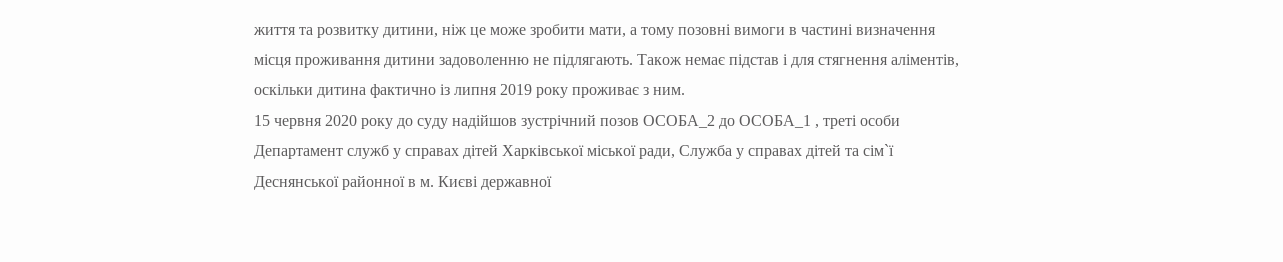життя та розвитку дитини, ніж це може зробити мати, а тому позовні вимоги в частині визначення місця проживання дитини задоволенню не підлягають. Також немає підстав і для стягнення аліментів, оскільки дитина фактично із липня 2019 року проживає з ним.
15 червня 2020 року до суду надійшов зустрічний позов ОСОБА_2 до ОСОБА_1 , треті особи Департамент служб у справах дітей Харківської міської ради, Служба у справах дітей та сім`ї Деснянської районної в м. Києві державної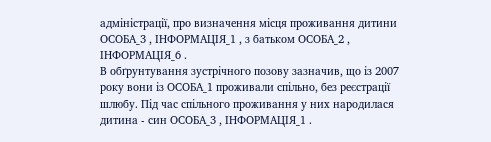адміністрації, про визначення місця проживання дитини ОСОБА_3 , ІНФОРМАЦІЯ_1 , з батьком ОСОБА_2 , ІНФОРМАЦІЯ_6 .
В обґрунтування зустрічного позову зазначив, що із 2007 року вони із ОСОБА_1 проживали спільно, без реєстрації шлюбу. Під час спільного проживання у них народилася дитина - син ОСОБА_3 , ІНФОРМАЦІЯ_1 .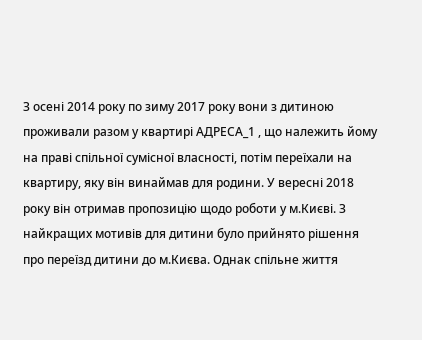З осені 2014 року по зиму 2017 року вони з дитиною проживали разом у квартирі АДРЕСА_1 , що належить йому на праві спільної сумісної власності, потім переїхали на квартиру, яку він винаймав для родини. У вересні 2018 року він отримав пропозицію щодо роботи у м.Києві. З найкращих мотивів для дитини було прийнято рішення про переїзд дитини до м.Києва. Однак спільне життя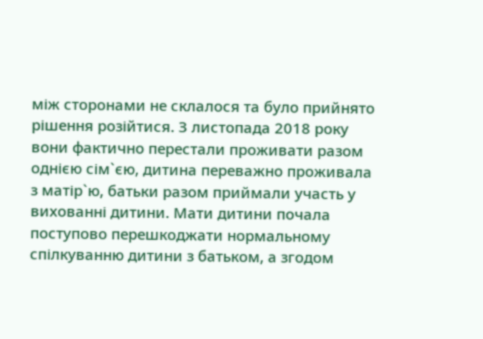між сторонами не склалося та було прийнято рішення розійтися. З листопада 2018 року вони фактично перестали проживати разом однією сім`єю, дитина переважно проживала з матір`ю, батьки разом приймали участь у вихованні дитини. Мати дитини почала поступово перешкоджати нормальному спілкуванню дитини з батьком, а згодом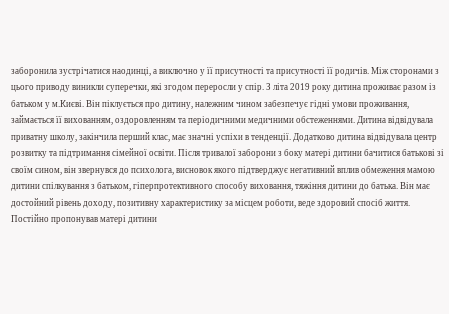заборонила зустрічатися наодинці, а виключно у її присутності та присутності її родичів. Між сторонами з цього приводу виникли суперечки, які згодом переросли у спір. З літа 2019 року дитина проживає разом із батьком у м.Києві. Він піклується про дитину, належним чином забезпечує гідні умови проживання, займається її вихованням, оздоровленням та періодичними медичними обстеженнями. Дитина відвідувала приватну школу, закінчила перший клас, має значні успіхи в тенденції. Додатково дитина відвідувала центр розвитку та підтримання сімейної освіти. Після тривалої заборони з боку матері дитини бачитися батькові зі своїм сином, він звернувся до психолога, висновок якого підтверджує негативний вплив обмеження мамою дитини спілкування з батьком, гіперпротективного способу виховання, тяжіння дитини до батька. Він має достойний рівень доходу, позитивну характеристику за місцем роботи, веде здоровий спосіб життя. Постійно пропонував матері дитини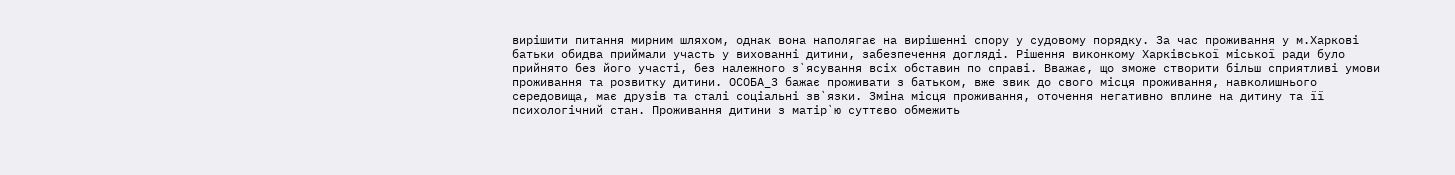вирішити питання мирним шляхом, однак вона наполягає на вирішенні спору у судовому порядку. За час проживання у м.Харкові батьки обидва приймали участь у вихованні дитини, забезпечення догляді. Рішення виконкому Харківської міської ради було прийнято без його участі, без належного з`ясування всіх обставин по справі. Вважає, що зможе створити більш сприятливі умови проживання та розвитку дитини. ОСОБА_3 бажає проживати з батьком, вже звик до свого місця проживання, навколишнього середовища, має друзів та сталі соціальні зв`язки. Зміна місця проживання, оточення негативно вплине на дитину та її психологічний стан. Проживання дитини з матір`ю суттєво обмежить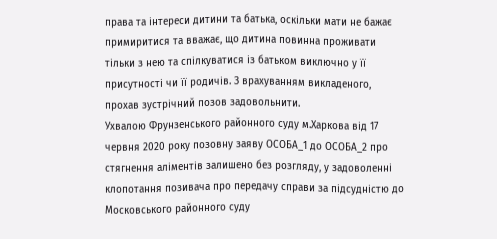права та інтереси дитини та батька, оскільки мати не бажає примиритися та вважає, що дитина повинна проживати тільки з нею та спілкуватися із батьком виключно у її присутності чи її родичів. З врахуванням викладеного, прохав зустрічний позов задовольнити.
Ухвалою Фрунзенського районного суду м.Харкова від 17 червня 2020 року позовну заяву ОСОБА_1 до ОСОБА_2 про стягнення аліментів залишено без розгляду, у задоволенні клопотання позивача про передачу справи за підсудністю до Московського районного суду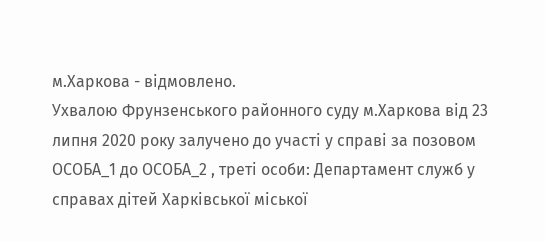м.Харкова - відмовлено.
Ухвалою Фрунзенського районного суду м.Харкова від 23 липня 2020 року залучено до участі у справі за позовом ОСОБА_1 до ОСОБА_2 , треті особи: Департамент служб у справах дітей Харківської міської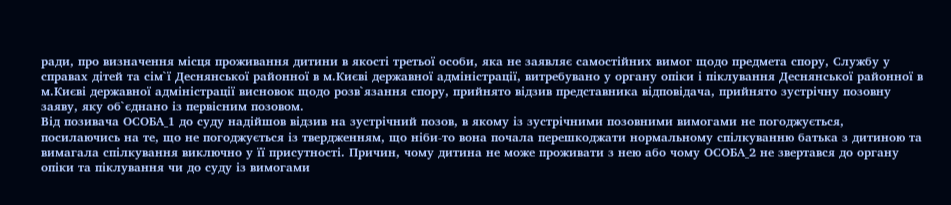ради, про визначення місця проживання дитини в якості третьої особи, яка не заявляє самостійних вимог щодо предмета спору, Службу у справах дітей та сім`ї Деснянської районної в м.Києві державної адміністрації, витребувано у органу опіки і піклування Деснянської районної в м.Києві державної адміністрації висновок щодо розв`язання спору, прийнято відзив представника відповідача, прийнято зустрічну позовну заяву, яку об`єднано із первісним позовом.
Від позивача ОСОБА_1 до суду надійшов відзив на зустрічний позов, в якому із зустрічними позовними вимогами не погоджується, посилаючись на те, що не погоджується із твердженням, що ніби-то вона почала перешкоджати нормальному спілкуванню батька з дитиною та вимагала спілкування виключно у її присутності. Причин, чому дитина не може проживати з нею або чому ОСОБА_2 не звертався до органу опіки та піклування чи до суду із вимогами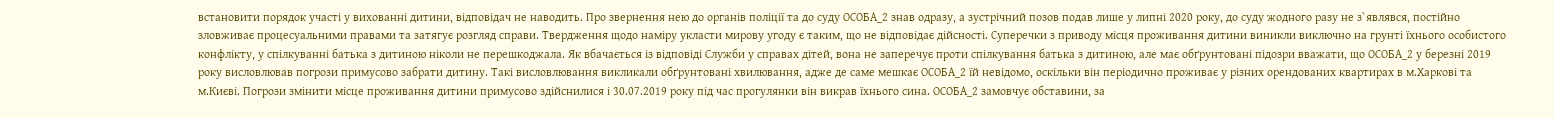встановити порядок участі у вихованні дитини, відповідач не наводить. Про звернення нею до органів поліції та до суду ОСОБА_2 знав одразу, а зустрічний позов подав лише у липні 2020 року, до суду жодного разу не з`являвся, постійно зловживає процесуальними правами та затягує розгляд справи. Твердження щодо наміру укласти мирову угоду є таким, що не відповідає дійсності. Суперечки з приводу місця проживання дитини виникли виключно на грунті їхнього особистого конфлікту, у спілкуванні батька з дитиною ніколи не перешкоджала. Як вбачається із відповіді Служби у справах дітей, вона не заперечує проти спілкування батька з дитиною, але має обґрунтовані підозри вважати, що ОСОБА_2 у березні 2019 року висловлював погрози примусово забрати дитину. Такі висловлювання викликали обґрунтовані хвилювання, адже де саме мешкає ОСОБА_2 їй невідомо, оскільки він періодично проживає у різних орендованих квартирах в м.Харкові та м.Києві. Погрози змінити місце проживання дитини примусово здійснилися і 30.07.2019 року під час прогулянки він викрав їхнього сина. ОСОБА_2 замовчує обставини, за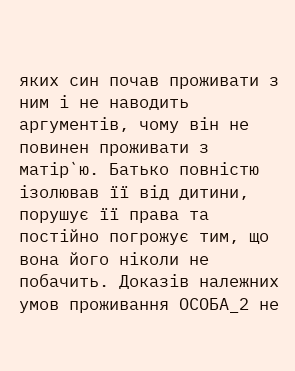яких син почав проживати з ним і не наводить аргументів, чому він не повинен проживати з матір`ю. Батько повністю ізолював її від дитини, порушує її права та постійно погрожує тим, що вона його ніколи не побачить. Доказів належних умов проживання ОСОБА_2 не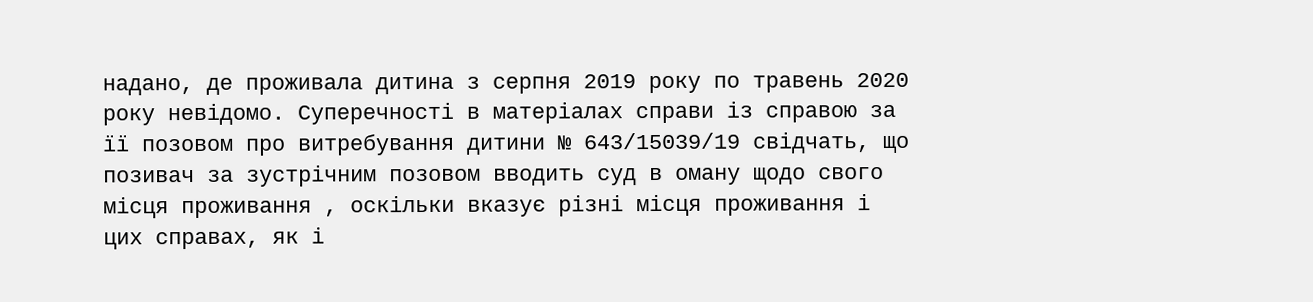надано, де проживала дитина з серпня 2019 року по травень 2020 року невідомо. Суперечності в матеріалах справи із справою за її позовом про витребування дитини № 643/15039/19 свідчать, що позивач за зустрічним позовом вводить суд в оману щодо свого місця проживання , оскільки вказує різні місця проживання і цих справах, як і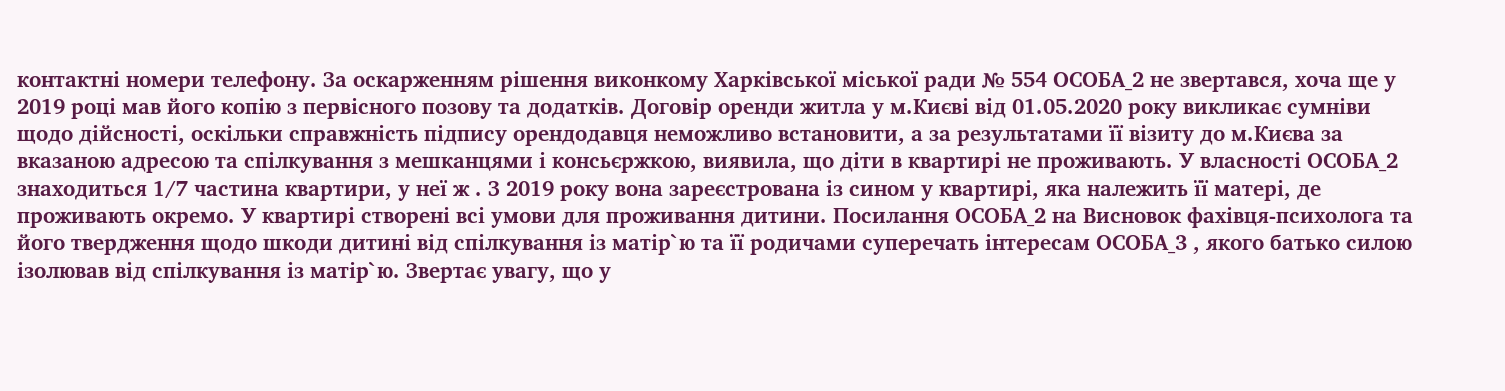контактні номери телефону. За оскарженням рішення виконкому Харківської міської ради № 554 ОСОБА_2 не звертався, хоча ще у 2019 році мав його копію з первісного позову та додатків. Договір оренди житла у м.Києві від 01.05.2020 року викликає сумніви щодо дійсності, оскільки справжність підпису орендодавця неможливо встановити, а за результатами її візиту до м.Києва за вказаною адресою та спілкування з мешканцями і консьєржкою, виявила, що діти в квартирі не проживають. У власності ОСОБА_2 знаходиться 1/7 частина квартири, у неї ж . З 2019 року вона зареєстрована із сином у квартирі, яка належить її матері, де проживають окремо. У квартирі створені всі умови для проживання дитини. Посилання ОСОБА_2 на Висновок фахівця-психолога та його твердження щодо шкоди дитині від спілкування із матір`ю та її родичами суперечать інтересам ОСОБА_3 , якого батько силою ізолював від спілкування із матір`ю. Звертає увагу, що у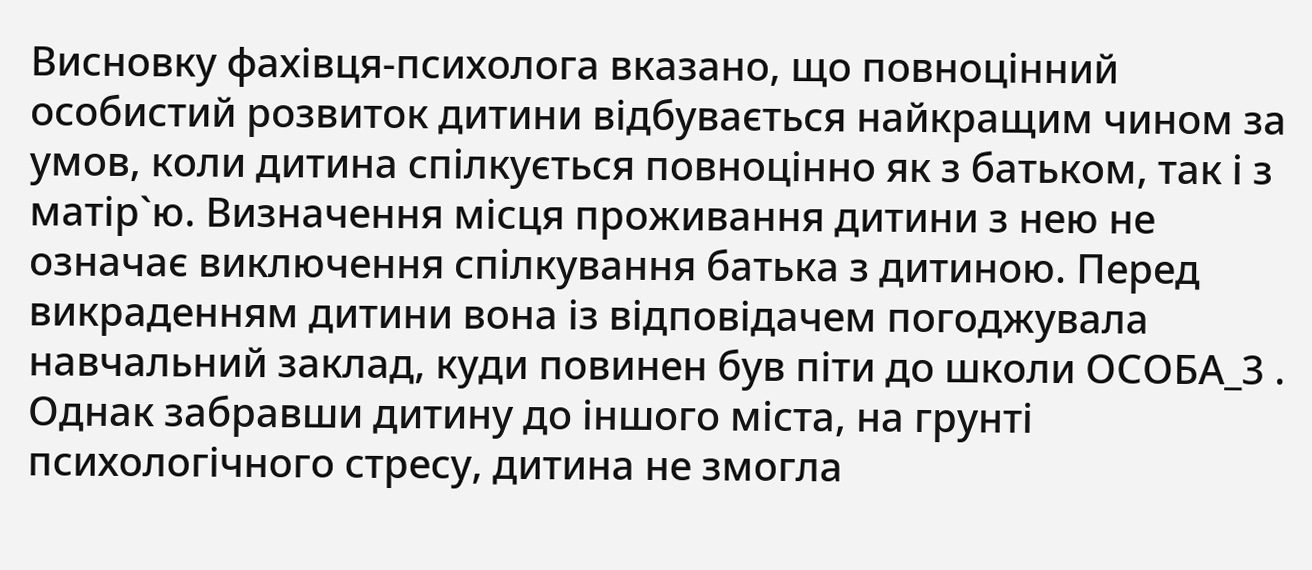Висновку фахівця-психолога вказано, що повноцінний особистий розвиток дитини відбувається найкращим чином за умов, коли дитина спілкується повноцінно як з батьком, так і з матір`ю. Визначення місця проживання дитини з нею не означає виключення спілкування батька з дитиною. Перед викраденням дитини вона із відповідачем погоджувала навчальний заклад, куди повинен був піти до школи ОСОБА_3 . Однак забравши дитину до іншого міста, на грунті психологічного стресу, дитина не змогла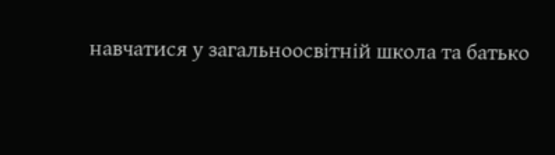навчатися у загальноосвітній школа та батько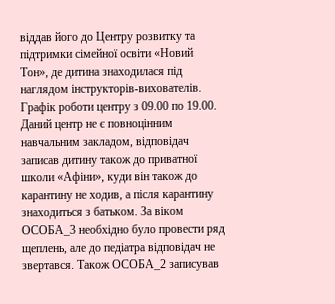віддав його до Центру розвитку та підтримки сімейної освіти «Новий Тон», де дитина знаходилася під наглядом інструкторів-вихователів. Графік роботи центру з 09.00 по 19.00. Даний центр не є повноцінним навчальним закладом, відповідач записав дитину також до приватної школи «Афіни», куди він також до карантину не ходив, а після карантину знаходиться з батьком. За віком ОСОБА_3 необхідно було провести ряд щеплень, але до педіатра відповідач не звертався. Також ОСОБА_2 записував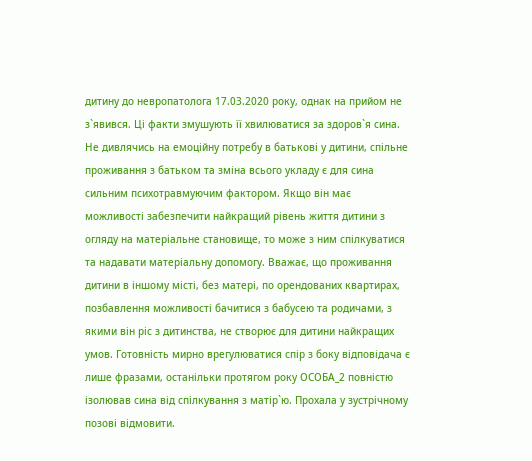дитину до невропатолога 17.03.2020 року, однак на прийом не з`явився. Ці факти змушують її хвилюватися за здоров`я сина. Не дивлячись на емоційну потребу в батькові у дитини, спільне проживання з батьком та зміна всього укладу є для сина сильним психотравмуючим фактором. Якщо він має можливості забезпечити найкращий рівень життя дитини з огляду на матеріальне становище, то може з ним спілкуватися та надавати матеріальну допомогу. Вважає, що проживання дитини в іншому місті, без матері, по орендованих квартирах, позбавлення можливості бачитися з бабусею та родичами, з якими він ріс з дитинства, не створює для дитини найкращих умов. Готовність мирно врегулюватися спір з боку відповідача є лише фразами, останільки протягом року ОСОБА_2 повністю ізолював сина від спілкування з матір`ю. Прохала у зустрічному позові відмовити.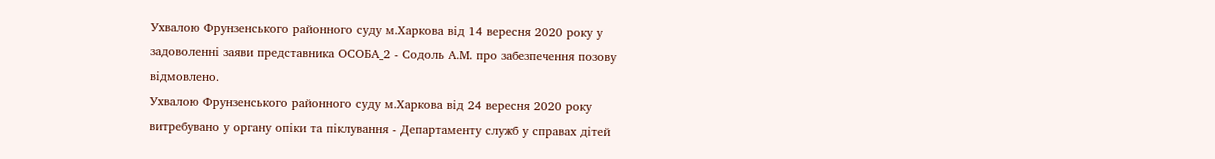Ухвалою Фрунзенського районного суду м.Харкова від 14 вересня 2020 року у задоволенні заяви представника ОСОБА_2 - Содоль А.М. про забезпечення позову відмовлено.
Ухвалою Фрунзенського районного суду м.Харкова від 24 вересня 2020 року витребувано у органу опіки та піклування - Департаменту служб у справах дітей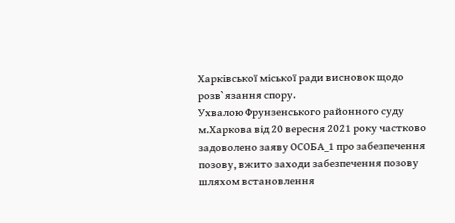Харківської міської ради висновок щодо розв`язання спору.
Ухвалою Фрунзенського районного суду м.Харкова від 20 вересня 2021 року частково задоволено заяву ОСОБА_1 про забезпечення позову, вжито заходи забезпечення позову шляхом встановлення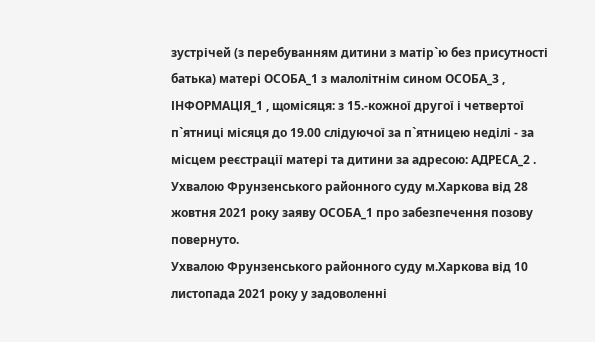зустрічей (з перебуванням дитини з матір`ю без присутності батька) матері ОСОБА_1 з малолітнім сином ОСОБА_3 , ІНФОРМАЦІЯ_1 , щомісяця: з 15.-кожної другої і четвертої п`ятниці місяця до 19.00 слідуючої за п`ятницею неділі - за місцем реєстрації матері та дитини за адресою: АДРЕСА_2 .
Ухвалою Фрунзенського районного суду м.Харкова від 28 жовтня 2021 року заяву ОСОБА_1 про забезпечення позову повернуто.
Ухвалою Фрунзенського районного суду м.Харкова від 10 листопада 2021 року у задоволенні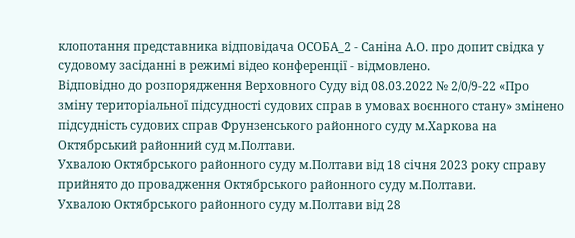клопотання представника відповідача ОСОБА_2 - Саніна А.О. про допит свідка у судовому засіданні в режимі відео конференції - відмовлено.
Відповідно до розпорядження Верховного Суду від 08.03.2022 № 2/0/9-22 «Про зміну територіальної підсудності судових справ в умовах воєнного стану» змінено підсудність судових справ Фрунзенського районного суду м.Харкова на Октябрський районний суд м.Полтави.
Ухвалою Октябрського районного суду м.Полтави від 18 січня 2023 року справу прийнято до провадження Октябрського районного суду м.Полтави.
Ухвалою Октябрського районного суду м.Полтави від 28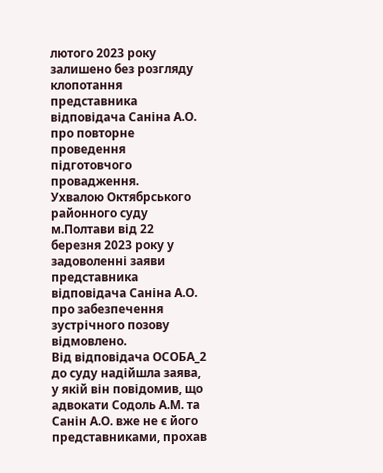лютого 2023 року залишено без розгляду клопотання представника відповідача Саніна А.О. про повторне проведення підготовчого провадження.
Ухвалою Октябрського районного суду м.Полтави від 22 березня 2023 року у задоволенні заяви представника відповідача Саніна А.О. про забезпечення зустрічного позову відмовлено.
Від відповідача ОСОБА_2 до суду надійшла заява, у якій він повідомив, що адвокати Содоль А.М. та Санін А.О. вже не є його представниками, прохав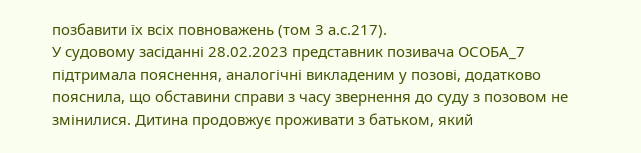позбавити їх всіх повноважень (том 3 а.с.217).
У судовому засіданні 28.02.2023 представник позивача ОСОБА_7 підтримала пояснення, аналогічні викладеним у позові, додатково пояснила, що обставини справи з часу звернення до суду з позовом не змінилися. Дитина продовжує проживати з батьком, який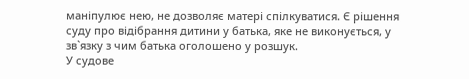маніпулює нею, не дозволяє матері спілкуватися. Є рішення суду про відібрання дитини у батька, яке не виконується, у зв`язку з чим батька оголошено у розшук.
У судове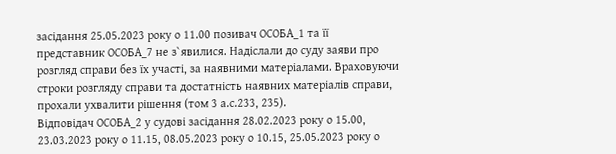засідання 25.05.2023 року о 11.00 позивач ОСОБА_1 та її представник ОСОБА_7 не з`явилися. Надіслали до суду заяви про розгляд справи без їх участі, за наявними матеріалами. Враховуючи строки розгляду справи та достатність наявних матеріалів справи, прохали ухвалити рішення (том 3 а.с.233, 235).
Відповідач ОСОБА_2 у судові засідання 28.02.2023 року о 15.00, 23.03.2023 року о 11.15, 08.05.2023 року о 10.15, 25.05.2023 року о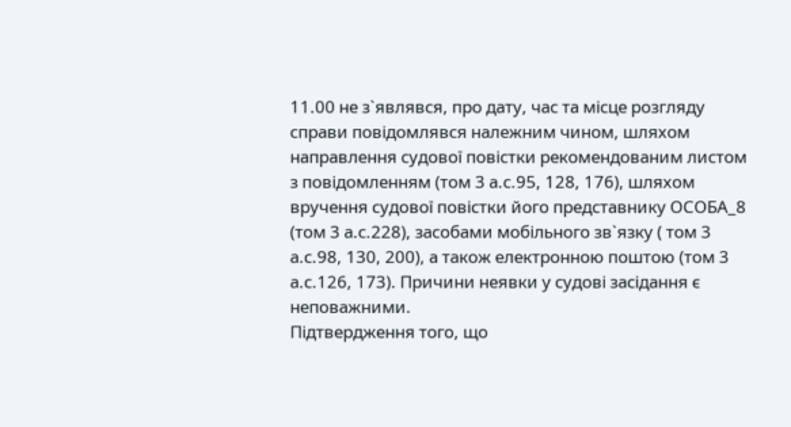11.00 не з`являвся, про дату, час та місце розгляду справи повідомлявся належним чином, шляхом направлення судової повістки рекомендованим листом з повідомленням (том 3 а.с.95, 128, 176), шляхом вручення судової повістки його представнику ОСОБА_8 (том 3 а.с.228), засобами мобільного зв`язку ( том 3 а.с.98, 130, 200), а також електронною поштою (том 3 а.с.126, 173). Причини неявки у судові засідання є неповажними.
Підтвердження того, що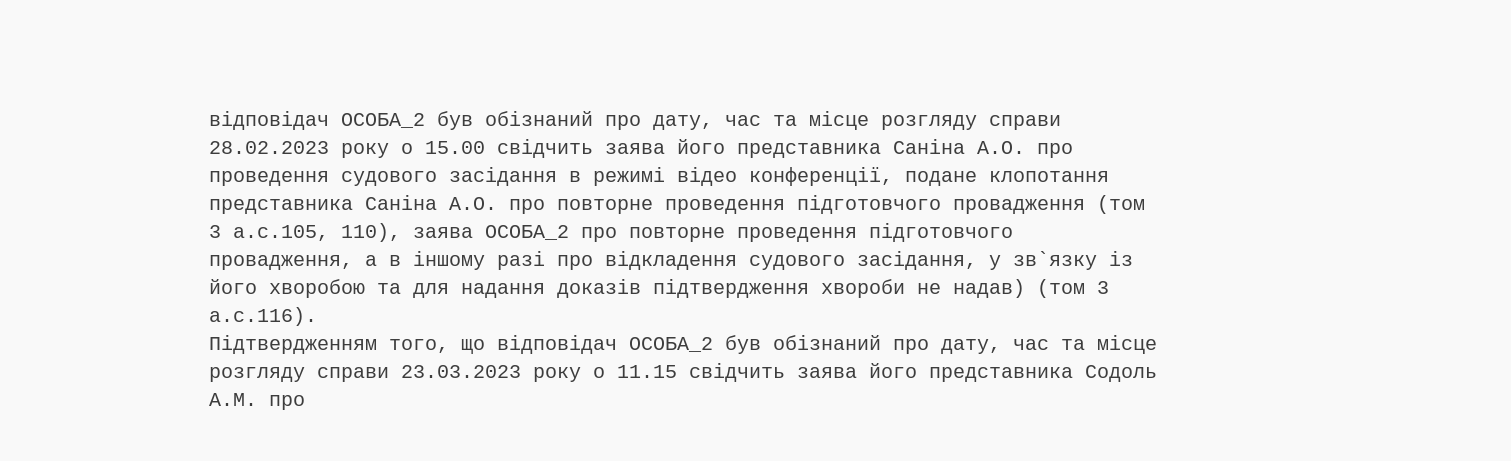відповідач ОСОБА_2 був обізнаний про дату, час та місце розгляду справи 28.02.2023 року о 15.00 свідчить заява його представника Саніна А.О. про проведення судового засідання в режимі відео конференції, подане клопотання представника Саніна А.О. про повторне проведення підготовчого провадження (том 3 а.с.105, 110), заява ОСОБА_2 про повторне проведення підготовчого провадження, а в іншому разі про відкладення судового засідання, у зв`язку із його хворобою та для надання доказів підтвердження хвороби не надав) (том 3 а.с.116).
Підтвердженням того, що відповідач ОСОБА_2 був обізнаний про дату, час та місце розгляду справи 23.03.2023 року о 11.15 свідчить заява його представника Содоль А.М. про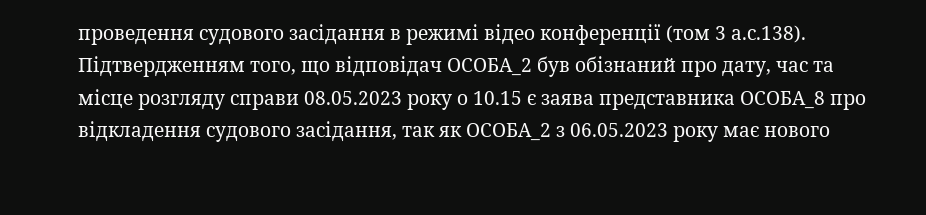проведення судового засідання в режимі відео конференції (том 3 а.с.138).
Підтвердженням того, що відповідач ОСОБА_2 був обізнаний про дату, час та місце розгляду справи 08.05.2023 року о 10.15 є заява представника ОСОБА_8 про відкладення судового засідання, так як ОСОБА_2 з 06.05.2023 року має нового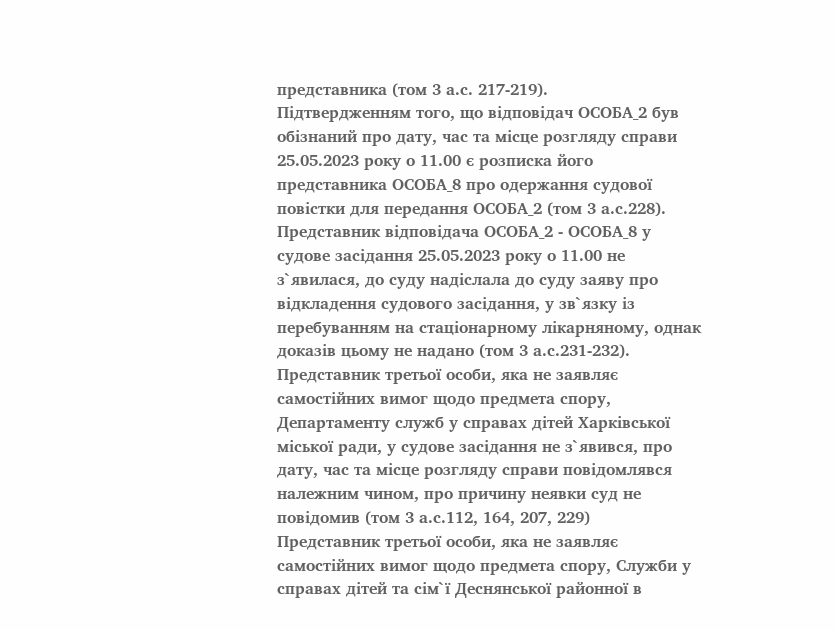представника (том 3 а.с. 217-219).
Підтвердженням того, що відповідач ОСОБА_2 був обізнаний про дату, час та місце розгляду справи 25.05.2023 року о 11.00 є розписка його представника ОСОБА_8 про одержання судової повістки для передання ОСОБА_2 (том 3 а.с.228).
Представник відповідача ОСОБА_2 - ОСОБА_8 у судове засідання 25.05.2023 року о 11.00 не з`явилася, до суду надіслала до суду заяву про відкладення судового засідання, у зв`язку із перебуванням на стаціонарному лікарняному, однак доказів цьому не надано (том 3 а.с.231-232).
Представник третьої особи, яка не заявляє самостійних вимог щодо предмета спору, Департаменту служб у справах дітей Харківської міської ради, у судове засідання не з`явився, про дату, час та місце розгляду справи повідомлявся належним чином, про причину неявки суд не повідомив (том 3 а.с.112, 164, 207, 229)
Представник третьої особи, яка не заявляє самостійних вимог щодо предмета спору, Служби у справах дітей та сім`ї Деснянської районної в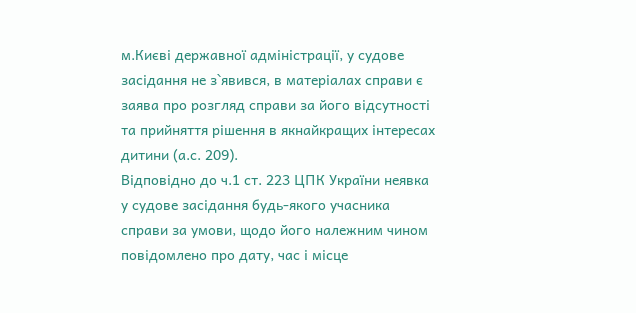м.Києві державної адміністрації, у судове засідання не з`явився, в матеріалах справи є заява про розгляд справи за його відсутності та прийняття рішення в якнайкращих інтересах дитини (а.с. 209).
Відповідно до ч.1 ст. 223 ЦПК України неявка у судове засідання будь-якого учасника справи за умови, щодо його належним чином повідомлено про дату, час і місце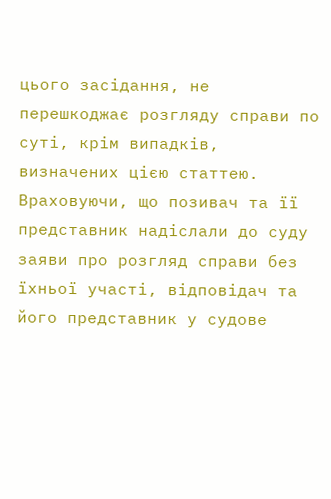цього засідання, не перешкоджає розгляду справи по суті, крім випадків, визначених цією статтею.
Враховуючи, що позивач та її представник надіслали до суду заяви про розгляд справи без їхньої участі, відповідач та його представник у судове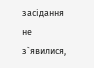засідання не з`явилися,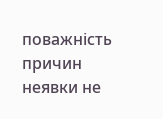поважність причин неявки не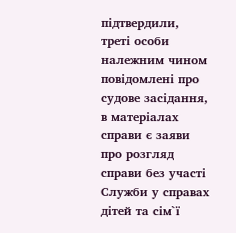підтвердили, треті особи належним чином повідомлені про судове засідання, в матеріалах справи є заяви про розгляд справи без участі Служби у справах дітей та сім`ї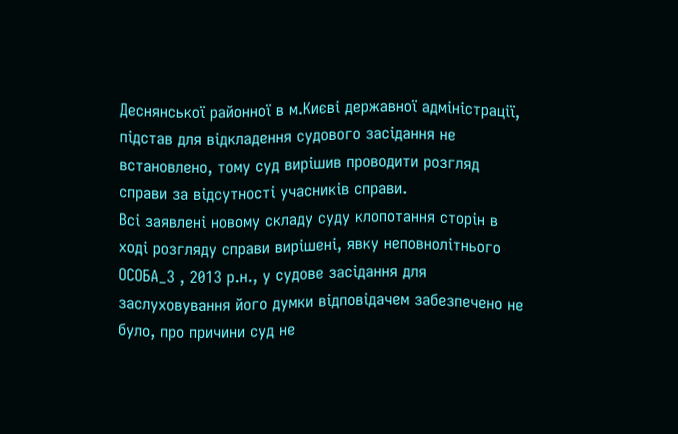Деснянської районної в м.Києві державної адміністрації, підстав для відкладення судового засідання не встановлено, тому суд вирішив проводити розгляд справи за відсутності учасників справи.
Всі заявлені новому складу суду клопотання сторін в ході розгляду справи вирішені, явку неповнолітнього ОСОБА_3 , 2013 р.н., у судове засідання для заслуховування його думки відповідачем забезпечено не було, про причини суд не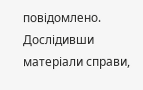повідомлено.
Дослідивши матеріали справи,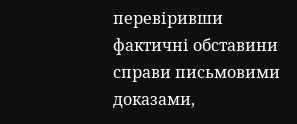перевіривши фактичні обставини справи письмовими доказами,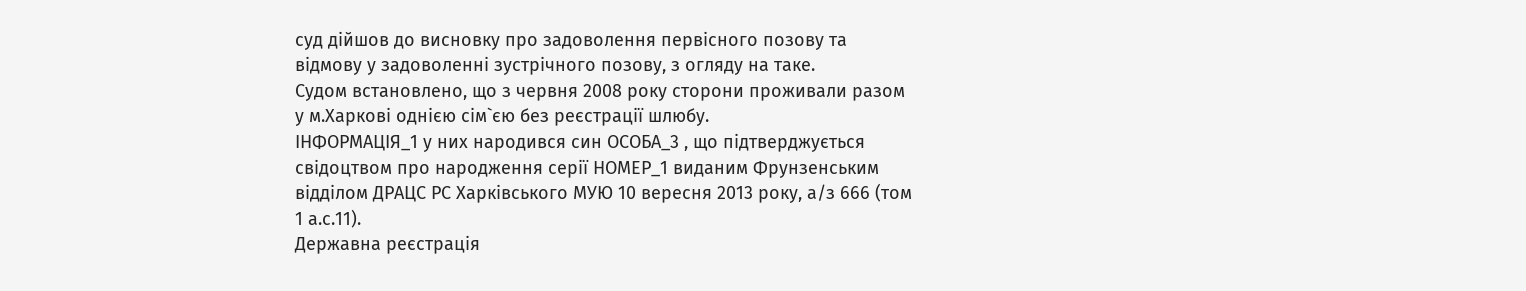суд дійшов до висновку про задоволення первісного позову та відмову у задоволенні зустрічного позову, з огляду на таке.
Судом встановлено, що з червня 2008 року сторони проживали разом у м.Харкові однією сім`єю без реєстрації шлюбу.
ІНФОРМАЦІЯ_1 у них народився син ОСОБА_3 , що підтверджується свідоцтвом про народження серії НОМЕР_1 виданим Фрунзенським відділом ДРАЦС РС Харківського МУЮ 10 вересня 2013 року, а/з 666 (том 1 а.с.11).
Державна реєстрація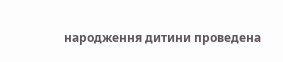народження дитини проведена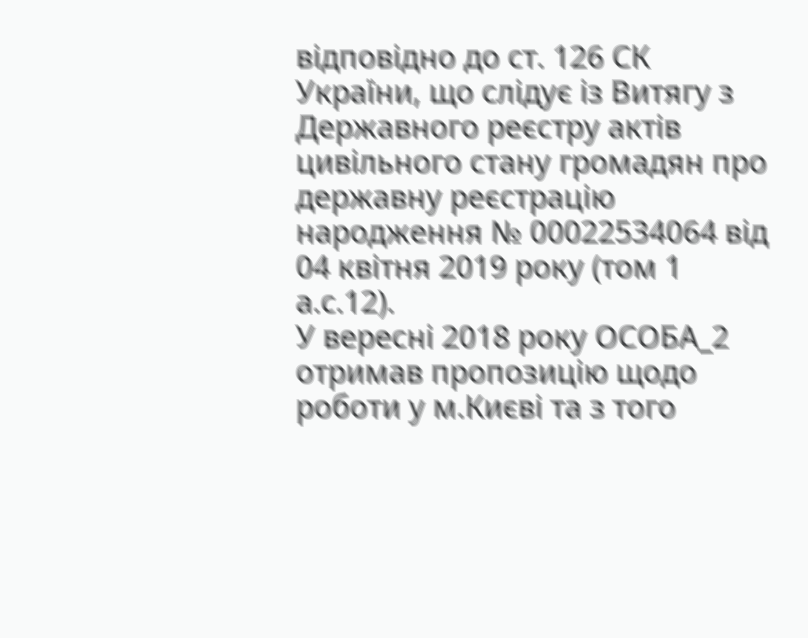відповідно до ст. 126 СК України, що слідує із Витягу з Державного реєстру актів цивільного стану громадян про державну реєстрацію народження № 00022534064 від 04 квітня 2019 року (том 1 а.с.12).
У вересні 2018 року ОСОБА_2 отримав пропозицію щодо роботи у м.Києві та з того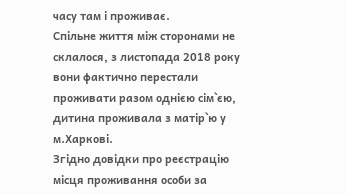часу там і проживає.
Спільне життя між сторонами не склалося, з листопада 2018 року вони фактично перестали проживати разом однією сім`єю, дитина проживала з матір`ю у м.Харкові.
Згідно довідки про реєстрацію місця проживання особи за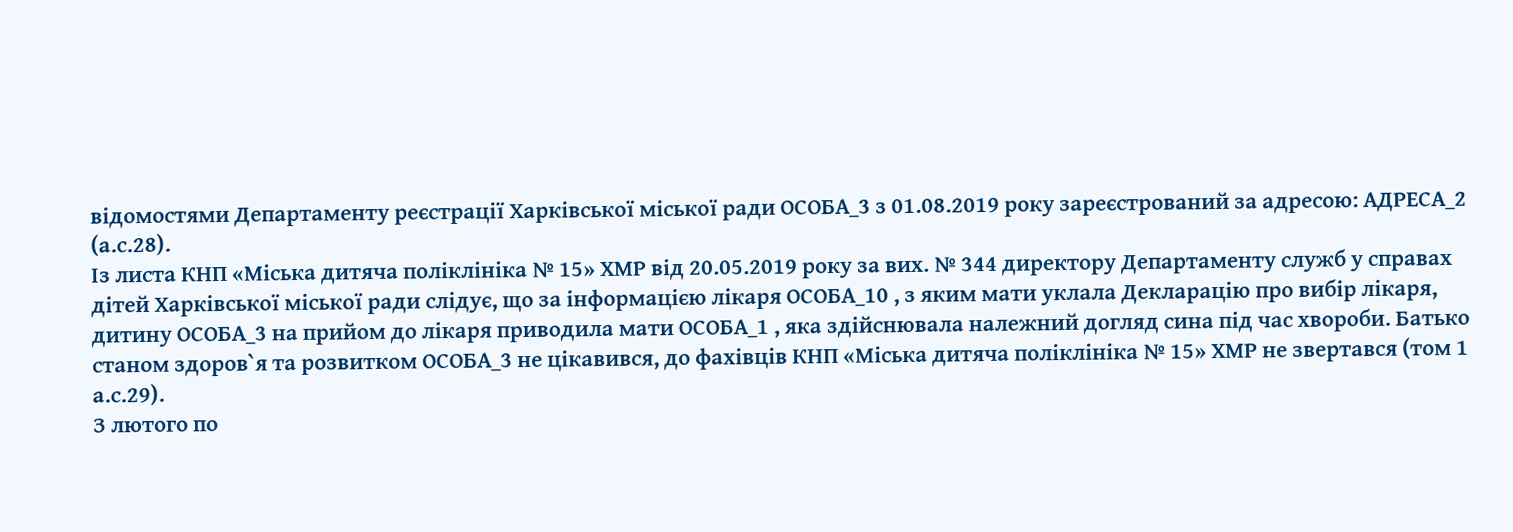відомостями Департаменту реєстрації Харківської міської ради ОСОБА_3 з 01.08.2019 року зареєстрований за адресою: АДРЕСА_2 (а.с.28).
Із листа КНП «Міська дитяча поліклініка № 15» ХМР від 20.05.2019 року за вих. № 344 директору Департаменту служб у справах дітей Харківської міської ради слідує, що за інформацією лікаря ОСОБА_10 , з яким мати уклала Декларацію про вибір лікаря, дитину ОСОБА_3 на прийом до лікаря приводила мати ОСОБА_1 , яка здійснювала належний догляд сина під час хвороби. Батько станом здоров`я та розвитком ОСОБА_3 не цікавився, до фахівців КНП «Міська дитяча поліклініка № 15» ХМР не звертався (том 1 а.с.29).
З лютого по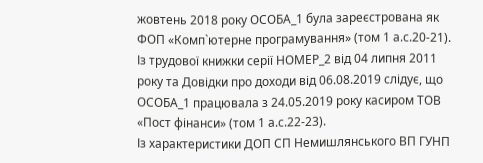жовтень 2018 року ОСОБА_1 була зареєстрована як ФОП «Комп`ютерне програмування» (том 1 а.с.20-21).
Із трудової книжки серії НОМЕР_2 від 04 липня 2011 року та Довідки про доходи від 06.08.2019 слідує, що ОСОБА_1 працювала з 24.05.2019 року касиром ТОВ «Пост фінанси» (том 1 а.с.22-23).
Із характеристики ДОП СП Немишлянського ВП ГУНП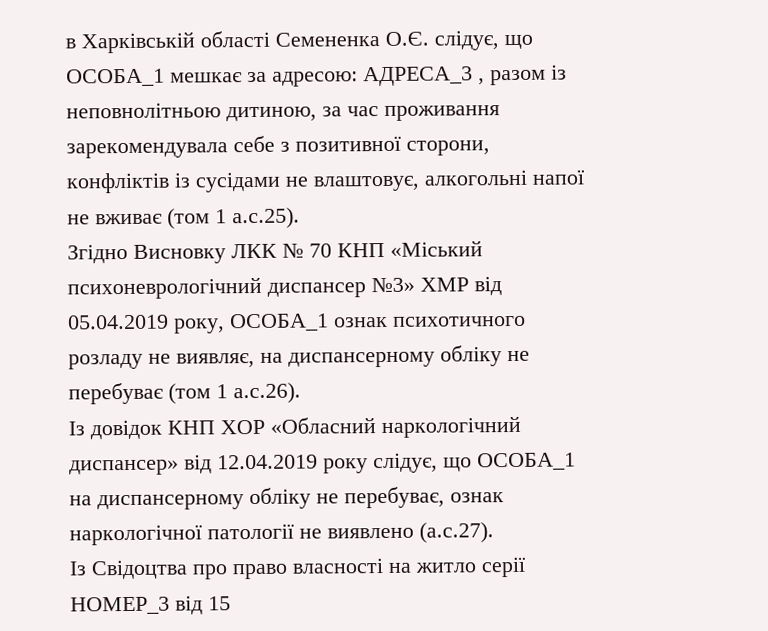в Харківській області Семененка О.Є. слідує, що ОСОБА_1 мешкає за адресою: АДРЕСА_3 , разом із неповнолітньою дитиною, за час проживання зарекомендувала себе з позитивної сторони, конфліктів із сусідами не влаштовує, алкогольні напої не вживає (том 1 а.с.25).
Згідно Висновку ЛКК № 70 КНП «Міський психоневрологічний диспансер №3» ХМР від 05.04.2019 року, ОСОБА_1 ознак психотичного розладу не виявляє, на диспансерному обліку не перебуває (том 1 а.с.26).
Із довідок КНП ХОР «Обласний наркологічний диспансер» від 12.04.2019 року слідує, що ОСОБА_1 на диспансерному обліку не перебуває, ознак наркологічної патології не виявлено (а.с.27).
Із Свідоцтва про право власності на житло серії НОМЕР_3 від 15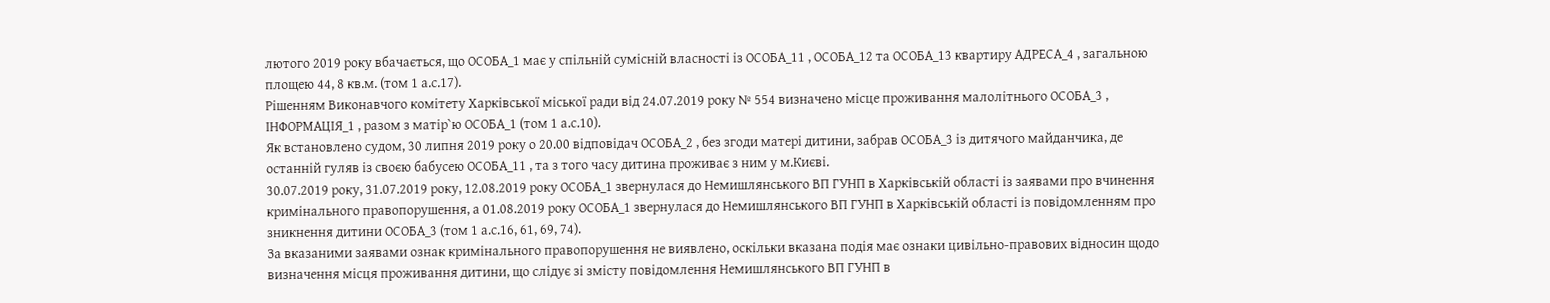лютого 2019 року вбачається, що ОСОБА_1 має у спільній сумісній власності із ОСОБА_11 , ОСОБА_12 та ОСОБА_13 квартиру АДРЕСА_4 , загальною площею 44, 8 кв.м. (том 1 а.с.17).
Рішенням Виконавчого комітету Харківської міської ради від 24.07.2019 року № 554 визначено місце проживання малолітнього ОСОБА_3 , ІНФОРМАЦІЯ_1 , разом з матір`ю ОСОБА_1 (том 1 а.с.10).
Як встановлено судом, 30 липня 2019 року о 20.00 відповідач ОСОБА_2 , без згоди матері дитини, забрав ОСОБА_3 із дитячого майданчика, де останній гуляв із своєю бабусею ОСОБА_11 , та з того часу дитина проживає з ним у м.Києві.
30.07.2019 року, 31.07.2019 року, 12.08.2019 року ОСОБА_1 звернулася до Немишлянського ВП ГУНП в Харківській області із заявами про вчинення кримінального правопорушення, а 01.08.2019 року ОСОБА_1 звернулася до Немишлянського ВП ГУНП в Харківській області із повідомленням про зникнення дитини ОСОБА_3 (том 1 а.с.16, 61, 69, 74).
За вказаними заявами ознак кримінального правопорушення не виявлено, оскільки вказана подія має ознаки цивільно-правових відносин щодо визначення місця проживання дитини, що слідує зі змісту повідомлення Немишлянського ВП ГУНП в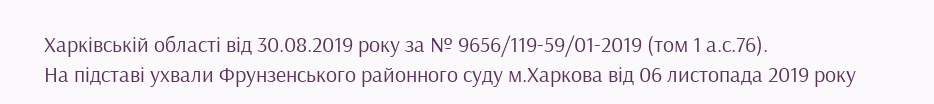Харківській області від 30.08.2019 року за № 9656/119-59/01-2019 (том 1 а.с.76).
На підставі ухвали Фрунзенського районного суду м.Харкова від 06 листопада 2019 року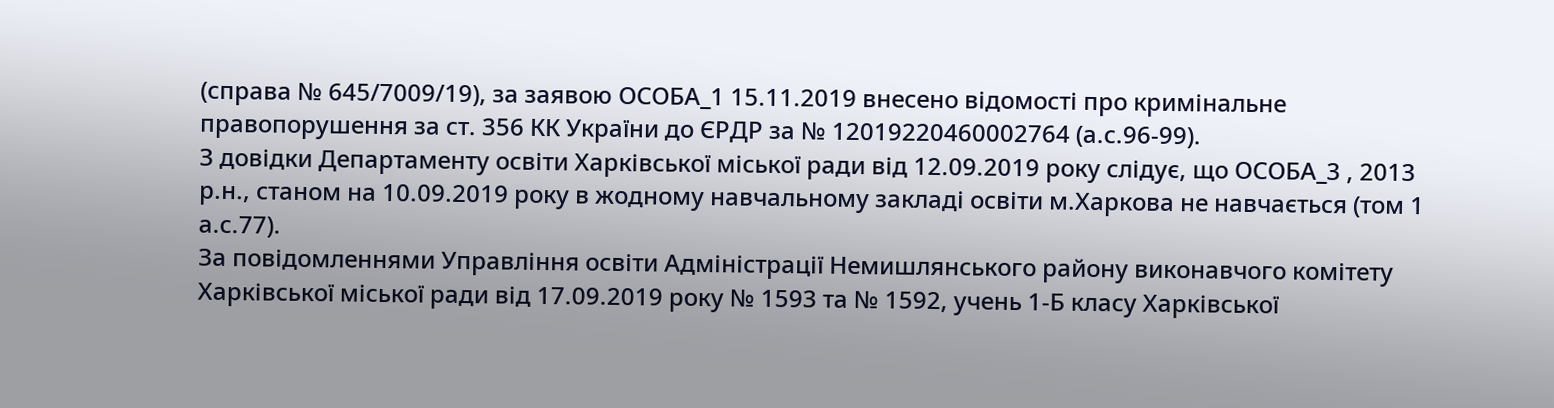(справа № 645/7009/19), за заявою ОСОБА_1 15.11.2019 внесено відомості про кримінальне правопорушення за ст. 356 КК України до ЄРДР за № 12019220460002764 (а.с.96-99).
З довідки Департаменту освіти Харківської міської ради від 12.09.2019 року слідує, що ОСОБА_3 , 2013 р.н., станом на 10.09.2019 року в жодному навчальному закладі освіти м.Харкова не навчається (том 1 а.с.77).
За повідомленнями Управління освіти Адміністрації Немишлянського району виконавчого комітету Харківської міської ради від 17.09.2019 року № 1593 та № 1592, учень 1-Б класу Харківської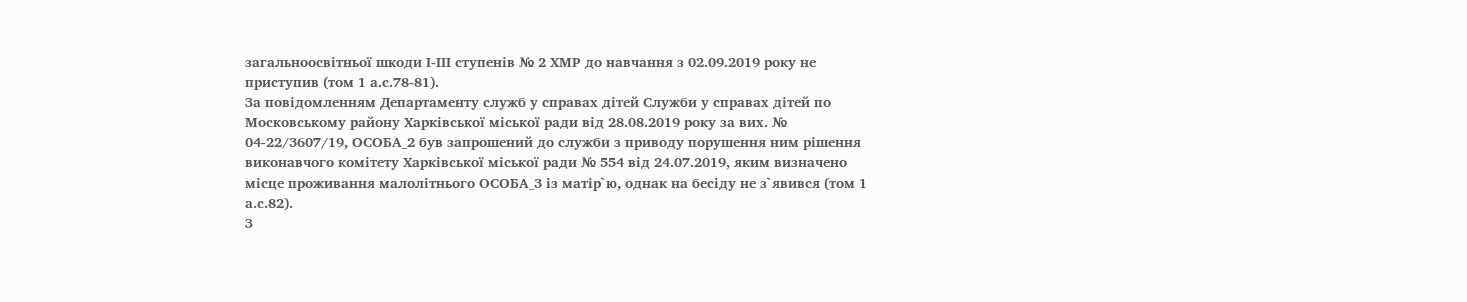загальноосвітньої шкоди І-ІІІ ступенів № 2 ХМР до навчання з 02.09.2019 року не приступив (том 1 а.с.78-81).
За повідомленням Департаменту служб у справах дітей Служби у справах дітей по Московському району Харківської міської ради від 28.08.2019 року за вих. № 04-22/3607/19, ОСОБА_2 був запрошений до служби з приводу порушення ним рішення виконавчого комітету Харківської міської ради № 554 від 24.07.2019, яким визначено місце проживання малолітнього ОСОБА_3 із матір`ю, однак на бесіду не з`явився (том 1 а.с.82).
З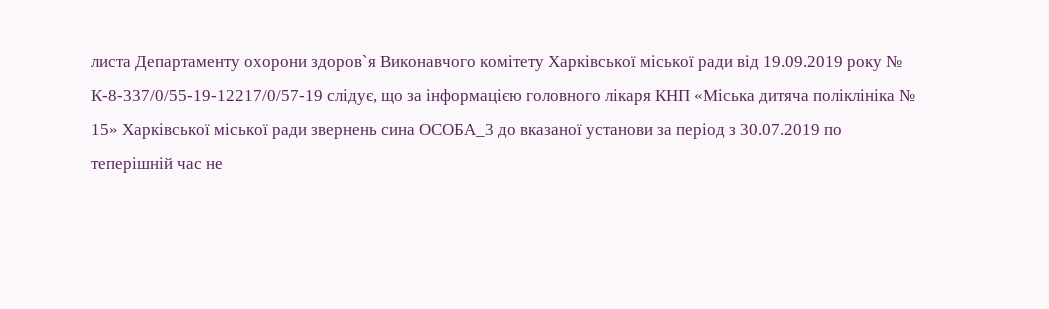листа Департаменту охорони здоров`я Виконавчого комітету Харківської міської ради від 19.09.2019 року № К-8-337/0/55-19-12217/0/57-19 слідує, що за інформацією головного лікаря КНП «Міська дитяча поліклініка № 15» Харківської міської ради звернень сина ОСОБА_3 до вказаної установи за період з 30.07.2019 по теперішній час не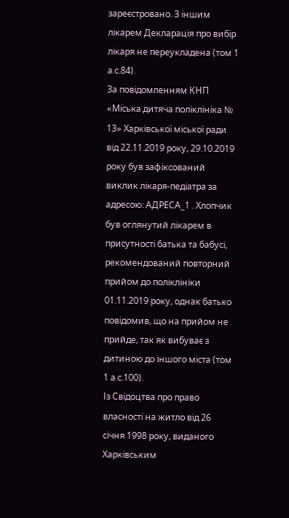зареєстровано. З іншим лікарем Декларація про вибір лікаря не переукладена (том 1 а.с.84).
За повідомленням КНП «Міська дитяча поліклініка № 13» Харківської міської ради від 22.11.2019 року, 29.10.2019 року був зафіксований виклик лікаря-педіатра за адресою: АДРЕСА_1 . Хлопчик був оглянутий лікарем в присутності батька та бабусі, рекомендований повторний прийом до поліклініки 01.11.2019 року, однак батько повідомив, що на прийом не прийде, так як вибуває з дитиною до іншого міста (том 1 а.с.100).
Із Свідоцтва про право власності на житло від 26 січня 1998 року, виданого Харківським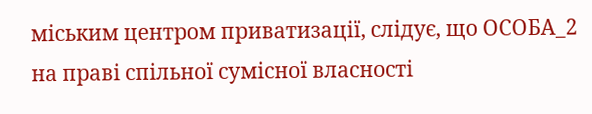міським центром приватизації, слідує, що ОСОБА_2 на праві спільної сумісної власності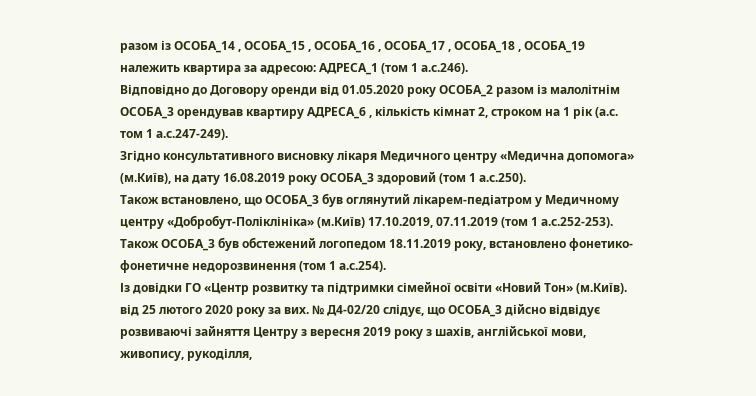разом із ОСОБА_14 , ОСОБА_15 , ОСОБА_16 , ОСОБА_17 , ОСОБА_18 , ОСОБА_19 належить квартира за адресою: АДРЕСА_1 (том 1 а.с.246).
Відповідно до Договору оренди від 01.05.2020 року ОСОБА_2 разом із малолітнім ОСОБА_3 орендував квартиру АДРЕСА_6 , кількість кімнат 2, строком на 1 рік (а.с. том 1 а.с.247-249).
Згідно консультативного висновку лікаря Медичного центру «Медична допомога» (м.Київ), на дату 16.08.2019 року ОСОБА_3 здоровий (том 1 а.с.250).
Також встановлено, що ОСОБА_3 був оглянутий лікарем-педіатром у Медичному центру «Добробут-Поліклініка» (м.Київ) 17.10.2019, 07.11.2019 (том 1 а.с.252-253).
Також ОСОБА_3 був обстежений логопедом 18.11.2019 року, встановлено фонетико-фонетичне недорозвинення (том 1 а.с.254).
Із довідки ГО «Центр розвитку та підтримки сімейної освіти «Новий Тон» (м.Київ). від 25 лютого 2020 року за вих. № Д4-02/20 слідує, що ОСОБА_3 дійсно відвідує розвиваючі зайняття Центру з вересня 2019 року з шахів, англійської мови, живопису, рукоділля,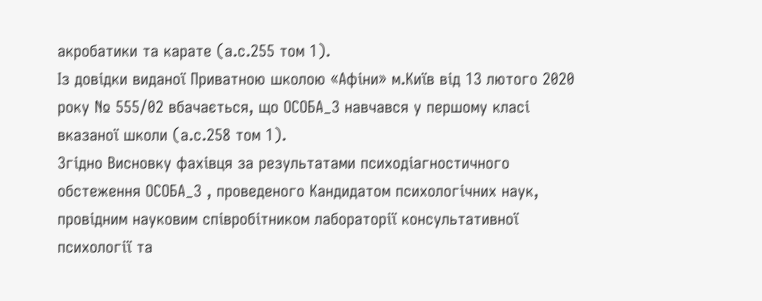акробатики та карате (а.с.255 том 1).
Із довідки виданої Приватною школою «Афіни» м.Київ від 13 лютого 2020 року № 555/02 вбачається, що ОСОБА_3 навчався у першому класі вказаної школи (а.с.258 том 1).
Згідно Висновку фахівця за результатами психодіагностичного обстеження ОСОБА_3 , проведеного Кандидатом психологічних наук, провідним науковим співробітником лабораторії консультативної психології та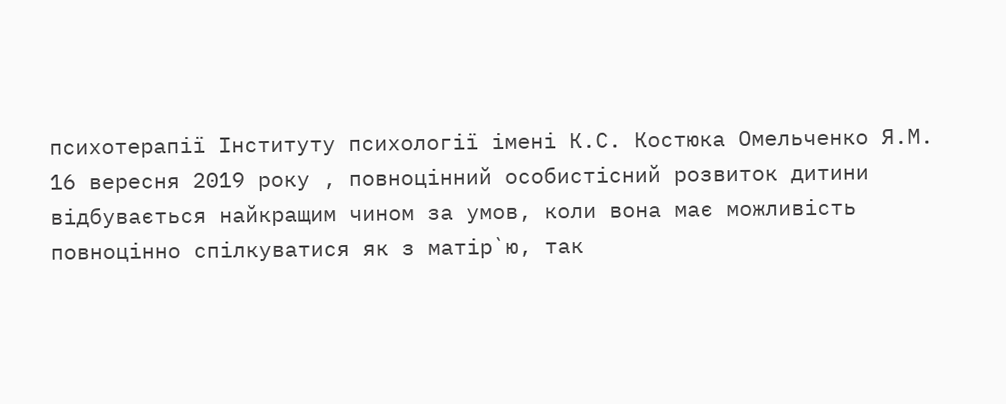психотерапії Інституту психології імені К.С. Костюка Омельченко Я.М. 16 вересня 2019 року , повноцінний особистісний розвиток дитини відбувається найкращим чином за умов, коли вона має можливість повноцінно спілкуватися як з матір`ю, так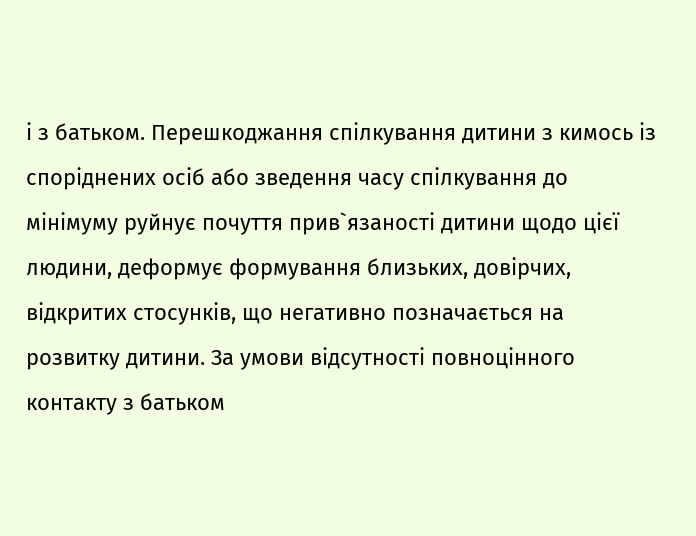і з батьком. Перешкоджання спілкування дитини з кимось із споріднених осіб або зведення часу спілкування до мінімуму руйнує почуття прив`язаності дитини щодо цієї людини, деформує формування близьких, довірчих, відкритих стосунків, що негативно позначається на розвитку дитини. За умови відсутності повноцінного контакту з батьком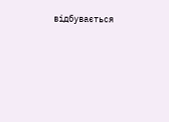відбувається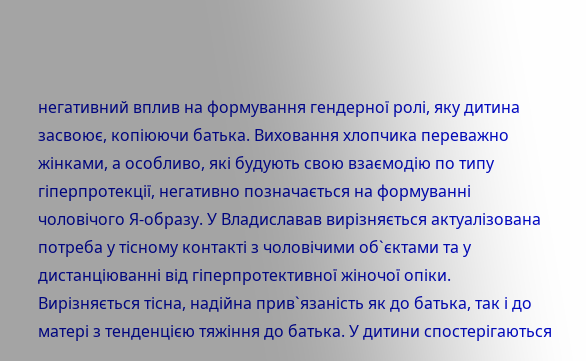негативний вплив на формування гендерної ролі, яку дитина засвоює, копіюючи батька. Виховання хлопчика переважно жінками, а особливо, які будують свою взаємодію по типу гіперпротекції, негативно позначається на формуванні чоловічого Я-образу. У Владиславав вирізняється актуалізована потреба у тісному контакті з чоловічими об`єктами та у дистанціюванні від гіперпротективної жіночої опіки. Вирізняється тісна, надійна прив`язаність як до батька, так і до матері з тенденцією тяжіння до батька. У дитини спостерігаються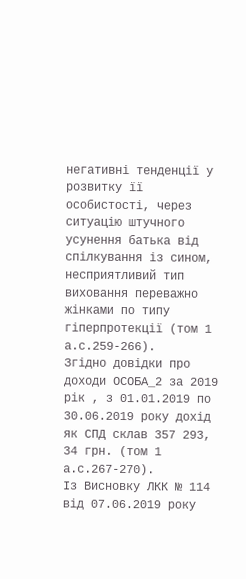негативні тенденції у розвитку її особистості, через ситуацію штучного усунення батька від спілкування із сином, несприятливий тип виховання переважно жінками по типу гіперпротекції (том 1 а.с.259-266).
Згідно довідки про доходи ОСОБА_2 за 2019 рік , з 01.01.2019 по 30.06.2019 року дохід як СПД склав 357 293, 34 грн. (том 1 а.с.267-270).
Із Висновку ЛКК № 114 від 07.06.2019 року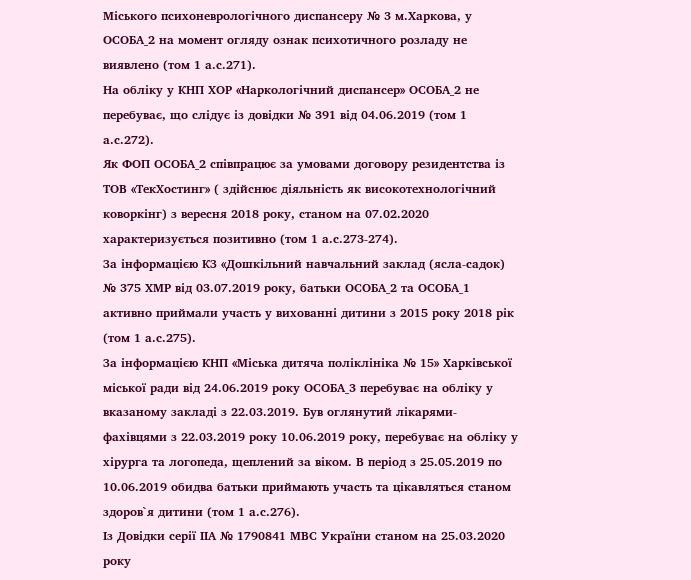Міського психоневрологічного диспансеру № 3 м.Харкова, у ОСОБА_2 на момент огляду ознак психотичного розладу не виявлено (том 1 а.с.271).
На обліку у КНП ХОР «Наркологічний диспансер» ОСОБА_2 не перебуває, що слідує із довідки № 391 від 04.06.2019 (том 1 а.с.272).
Як ФОП ОСОБА_2 співпрацює за умовами договору резидентства із ТОВ «ТекХостинг» ( здійснює діяльність як високотехнологічний коворкінг) з вересня 2018 року, станом на 07.02.2020 характеризується позитивно (том 1 а.с.273-274).
За інформацією КЗ «Дошкільний навчальний заклад (ясла-садок) № 375 ХМР від 03.07.2019 року, батьки ОСОБА_2 та ОСОБА_1 активно приймали участь у вихованні дитини з 2015 року 2018 рік (том 1 а.с.275).
За інформацією КНП «Міська дитяча поліклініка № 15» Харківської міської ради від 24.06.2019 року ОСОБА_3 перебуває на обліку у вказаному закладі з 22.03.2019. Був оглянутий лікарями-фахівцями з 22.03.2019 року 10.06.2019 року, перебуває на обліку у хірурга та логопеда, щеплений за віком. В період з 25.05.2019 по 10.06.2019 обидва батьки приймають участь та цікавляться станом здоров`я дитини (том 1 а.с.276).
Із Довідки серії ІІА № 1790841 МВС України станом на 25.03.2020 року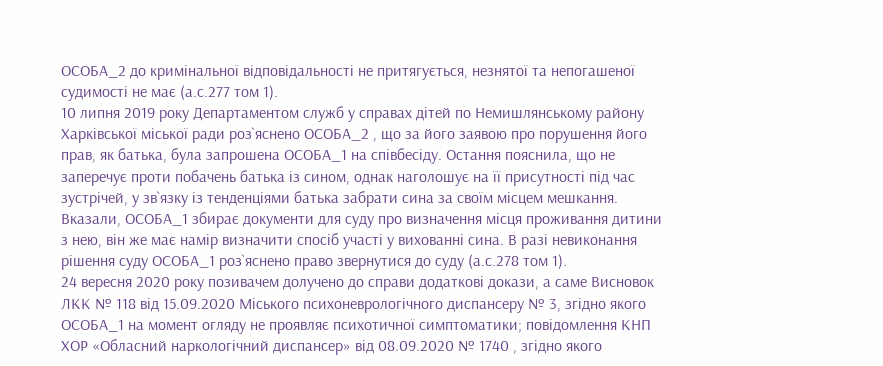ОСОБА_2 до кримінальної відповідальності не притягується, незнятої та непогашеної судимості не має (а.с.277 том 1).
10 липня 2019 року Департаментом служб у справах дітей по Немишлянському району Харківської міської ради роз`яснено ОСОБА_2 , що за його заявою про порушення його прав, як батька, була запрошена ОСОБА_1 на співбесіду. Остання пояснила, що не заперечує проти побачень батька із сином, однак наголошує на її присутності під час зустрічей, у зв`язку із тенденціями батька забрати сина за своїм місцем мешкання. Вказали, ОСОБА_1 збирає документи для суду про визначення місця проживання дитини з нею, він же має намір визначити спосіб участі у вихованні сина. В разі невиконання рішення суду ОСОБА_1 роз`яснено право звернутися до суду (а.с.278 том 1).
24 вересня 2020 року позивачем долучено до справи додаткові докази, а саме Висновок ЛКК № 118 від 15.09.2020 Міського психоневрологічного диспансеру № 3, згідно якого ОСОБА_1 на момент огляду не проявляє психотичної симптоматики; повідомлення КНП ХОР «Обласний наркологічний диспансер» від 08.09.2020 № 1740 , згідно якого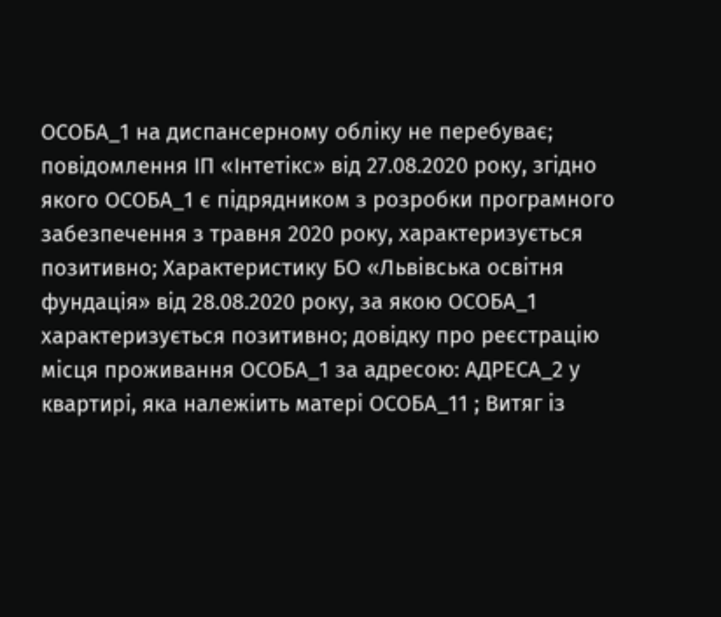ОСОБА_1 на диспансерному обліку не перебуває; повідомлення ІП «Інтетікс» від 27.08.2020 року, згідно якого ОСОБА_1 є підрядником з розробки програмного забезпечення з травня 2020 року, характеризується позитивно; Характеристику БО «Львівська освітня фундація» від 28.08.2020 року, за якою ОСОБА_1 характеризується позитивно; довідку про реєстрацію місця проживання ОСОБА_1 за адресою: АДРЕСА_2 у квартирі, яка належіить матері ОСОБА_11 ; Витяг із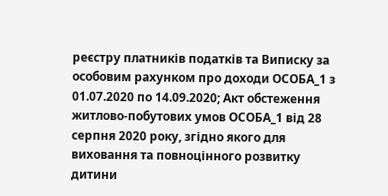реєстру платників податків та Виписку за особовим рахунком про доходи ОСОБА_1 з 01.07.2020 по 14.09.2020; Акт обстеження житлово-побутових умов ОСОБА_1 від 28 серпня 2020 року, згідно якого для виховання та повноцінного розвитку дитини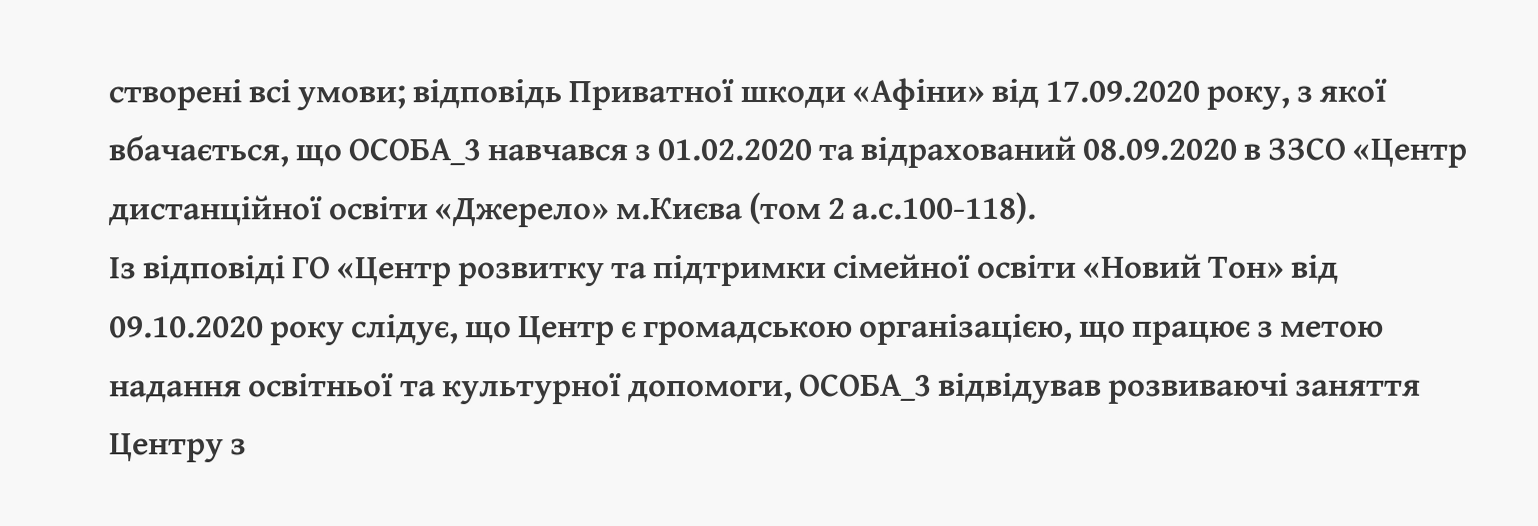створені всі умови; відповідь Приватної шкоди «Афіни» від 17.09.2020 року, з якої вбачається, що ОСОБА_3 навчався з 01.02.2020 та відрахований 08.09.2020 в ЗЗСО «Центр дистанційної освіти «Джерело» м.Києва (том 2 а.с.100-118).
Із відповіді ГО «Центр розвитку та підтримки сімейної освіти «Новий Тон» від 09.10.2020 року слідує, що Центр є громадською організацією, що працює з метою надання освітньої та культурної допомоги, ОСОБА_3 відвідував розвиваючі заняття Центру з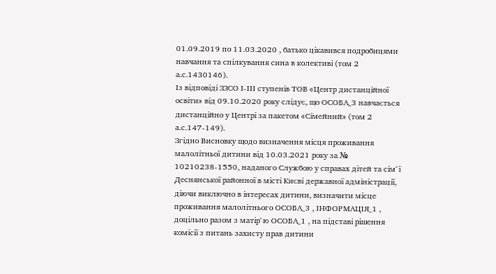01.09.2019 по 11.03.2020 , батько цікавився подробицями навчання та спілкування сина в колективі (том 2 а.с.1430146).
Із відповіді ЗЗСО І-ІІІ ступенів ТОВ «Центр дистанційної освіти» від 09.10.2020 року слідує, що ОСОБА_3 навчається дистанційно у Центрі за пакетом «Сімейний» (том 2 а.с.147-149).
Згідно Висновку щодо визначення місця проживання малолітньої дитини від 10.03.2021 року за № 10210238-1550, наданого Службою у справах дітей та сім`ї Деснянської районної в місті Києві державної адміністрації, діючи виключно в інтересах дитини, визначити місце проживання малолітнього ОСОБА_3 , ІНФОРМАЦІЯ_1 , доцільно разом з матір`ю ОСОБА_1 , на підставі рішення комісії з питань захисту прав дитини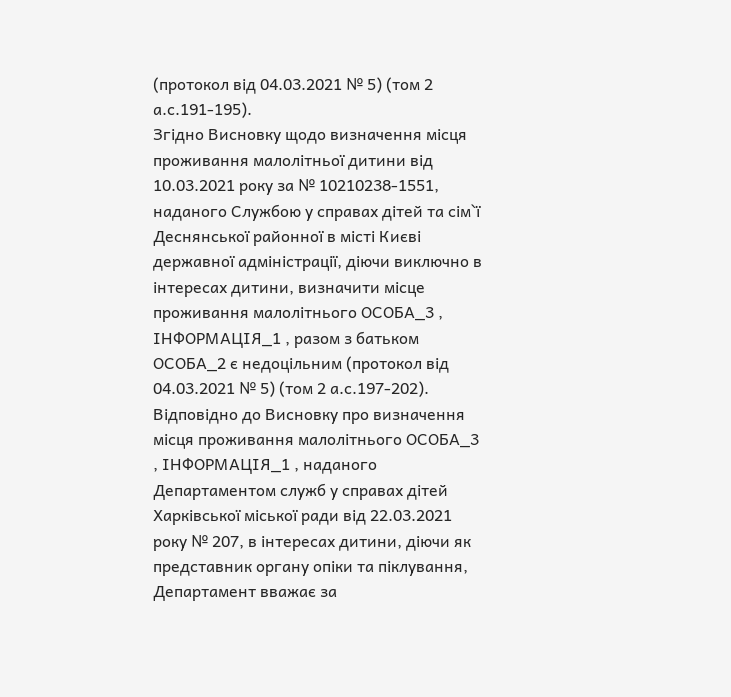(протокол від 04.03.2021 № 5) (том 2 а.с.191-195).
Згідно Висновку щодо визначення місця проживання малолітньої дитини від 10.03.2021 року за № 10210238-1551, наданого Службою у справах дітей та сім`ї Деснянської районної в місті Києві державної адміністрації, діючи виключно в інтересах дитини, визначити місце проживання малолітнього ОСОБА_3 , ІНФОРМАЦІЯ_1 , разом з батьком ОСОБА_2 є недоцільним (протокол від 04.03.2021 № 5) (том 2 а.с.197-202).
Відповідно до Висновку про визначення місця проживання малолітнього ОСОБА_3 , ІНФОРМАЦІЯ_1 , наданого Департаментом служб у справах дітей Харківської міської ради від 22.03.2021 року № 207, в інтересах дитини, діючи як представник органу опіки та піклування, Департамент вважає за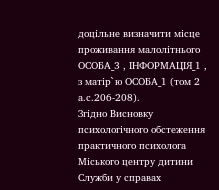доцільне визначити місце проживання малолітнього ОСОБА_3 , ІНФОРМАЦІЯ_1 , з матір`ю ОСОБА_1 (том 2 а.с.206-208).
Згідно Висновку психологічного обстеження практичного психолога Міського центру дитини Служби у справах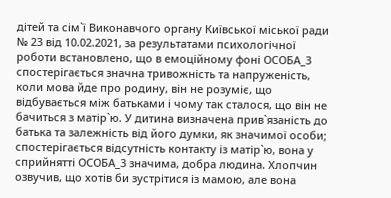дітей та сім`ї Виконавчого органу Київської міської ради № 23 від 10.02.2021, за результатами психологічної роботи встановлено, що в емоційному фоні ОСОБА_3 спостерігається значна тривожність та напруженість, коли мова йде про родину, він не розуміє, що відбувається між батьками і чому так сталося, що він не бачиться з матір`ю. У дитина визначена прив`язаність до батька та залежність від його думки, як значимої особи; спостерігається відсутність контакту із матір`ю, вона у сприйнятті ОСОБА_3 значима, добра людина. Хлопчин озвучив, що хотів би зустрітися із мамою, але вона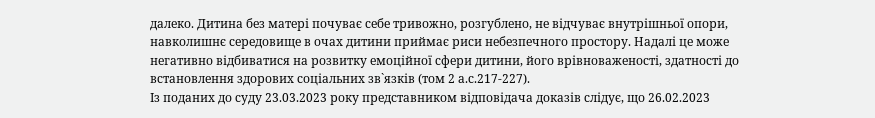далеко. Дитина без матері почуває себе тривожно, розгублено, не відчуває внутрішньої опори, навколишнє середовище в очах дитини приймає риси небезпечного простору. Надалі це може негативно відбиватися на розвитку емоційної сфери дитини, його врівноваженості, здатності до встановлення здорових соціальних зв`язків (том 2 а.с.217-227).
Із поданих до суду 23.03.2023 року представником відповідача доказів слідує, що 26.02.2023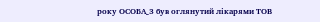року ОСОБА_3 був оглянутий лікарями ТОВ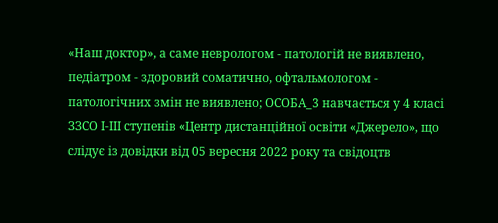«Наш доктор», а саме неврологом - патологій не виявлено, педіатром - здоровий соматично, офтальмологом - патологічних змін не виявлено; ОСОБА_3 навчається у 4 класі ЗЗСО І-ІІІ ступенів «Центр дистанційної освіти «Джерело», що слідує із довідки від 05 вересня 2022 року та свідоцтв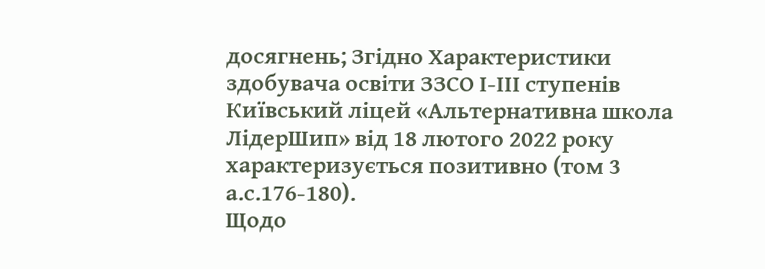досягнень; Згідно Характеристики здобувача освіти ЗЗСО І-ІІІ ступенів Київський ліцей «Альтернативна школа ЛідерШип» від 18 лютого 2022 року характеризується позитивно (том 3 а.с.176-180).
Щодо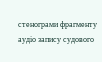стенограми фрагменту аудіо запису судового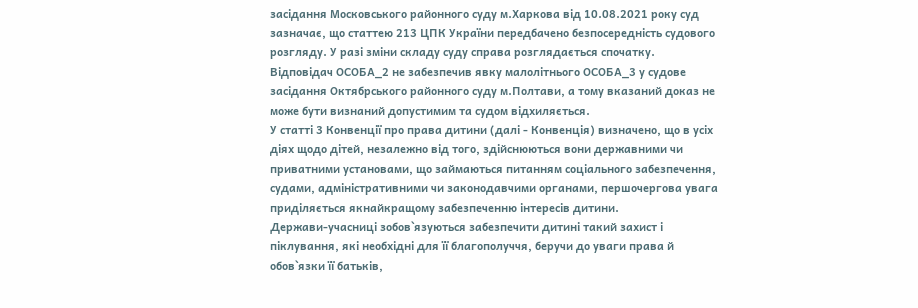засідання Московського районного суду м.Харкова від 10.08.2021 року суд зазначає, що статтею 213 ЦПК України передбачено безпосередність судового розгляду. У разі зміни складу суду справа розглядається спочатку. Відповідач ОСОБА_2 не забезпечив явку малолітнього ОСОБА_3 у судове засідання Октябрського районного суду м.Полтави, а тому вказаний доказ не може бути визнаний допустимим та судом відхиляється.
У статті 3 Конвенції про права дитини (далі - Конвенція) визначено, що в усіх діях щодо дітей, незалежно від того, здійснюються вони державними чи приватними установами, що займаються питанням соціального забезпечення, судами, адміністративними чи законодавчими органами, першочергова увага приділяється якнайкращому забезпеченню інтересів дитини.
Держави-учасниці зобов`язуються забезпечити дитині такий захист і піклування, які необхідні для її благополуччя, беручи до уваги права й обов`язки її батьків,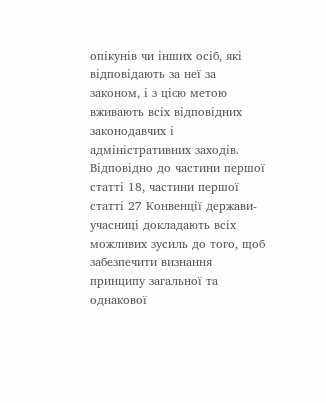опікунів чи інших осіб, які відповідають за неї за законом, і з цією метою вживають всіх відповідних законодавчих і адміністративних заходів.
Відповідно до частини першої статті 18, частини першої статті 27 Конвенції держави-учасниці докладають всіх можливих зусиль до того, щоб забезпечити визнання принципу загальної та однакової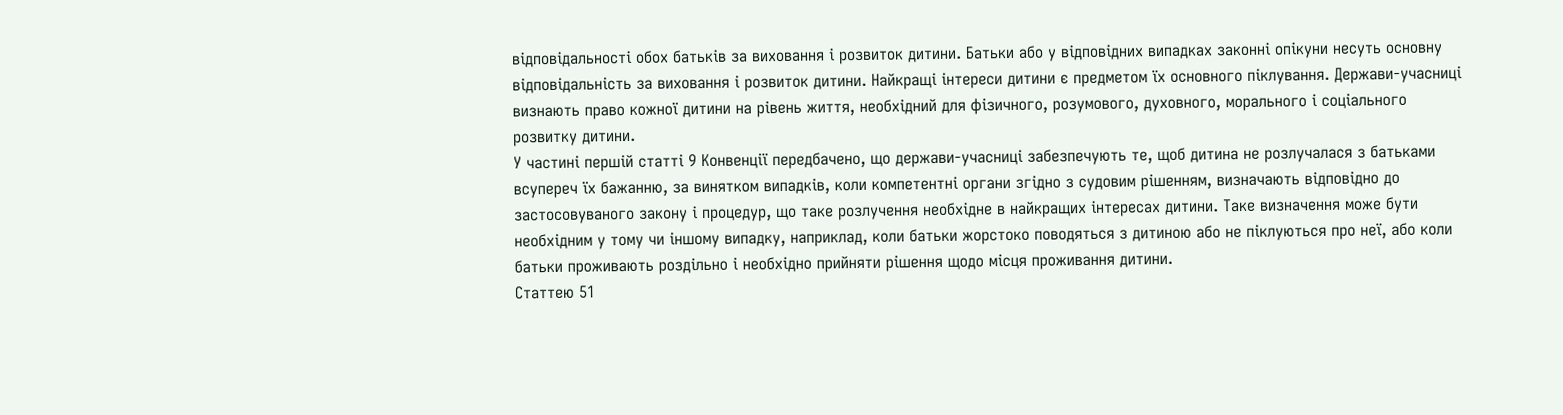відповідальності обох батьків за виховання і розвиток дитини. Батьки або у відповідних випадках законні опікуни несуть основну відповідальність за виховання і розвиток дитини. Найкращі інтереси дитини є предметом їх основного піклування. Держави-учасниці визнають право кожної дитини на рівень життя, необхідний для фізичного, розумового, духовного, морального і соціального розвитку дитини.
У частині першій статті 9 Конвенції передбачено, що держави-учасниці забезпечують те, щоб дитина не розлучалася з батьками всупереч їх бажанню, за винятком випадків, коли компетентні органи згідно з судовим рішенням, визначають відповідно до застосовуваного закону і процедур, що таке розлучення необхідне в найкращих інтересах дитини. Таке визначення може бути необхідним у тому чи іншому випадку, наприклад, коли батьки жорстоко поводяться з дитиною або не піклуються про неї, або коли батьки проживають роздільно і необхідно прийняти рішення щодо місця проживання дитини.
Статтею 51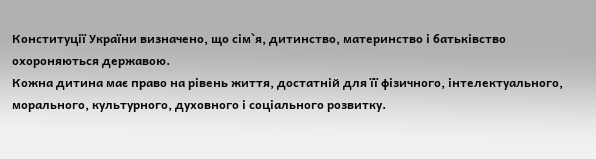Конституції України визначено, що сім`я, дитинство, материнство і батьківство охороняються державою.
Кожна дитина має право на рівень життя, достатній для її фізичного, інтелектуального, морального, культурного, духовного і соціального розвитку.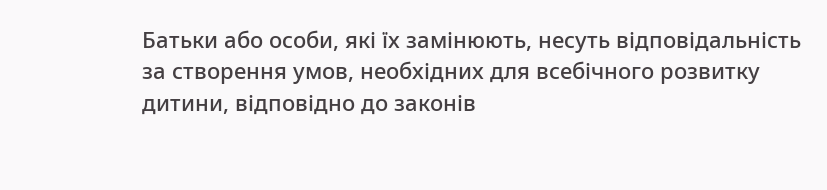Батьки або особи, які їх замінюють, несуть відповідальність за створення умов, необхідних для всебічного розвитку дитини, відповідно до законів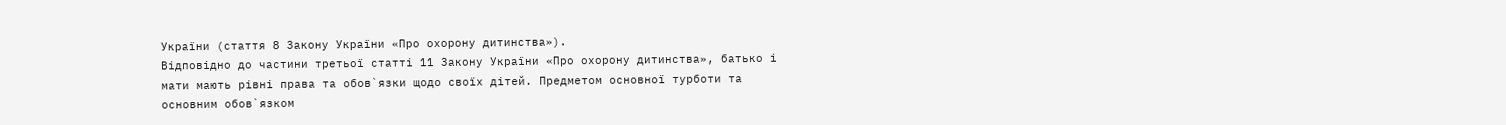України (стаття 8 Закону України «Про охорону дитинства»).
Відповідно до частини третьої статті 11 Закону України «Про охорону дитинства», батько і мати мають рівні права та обов`язки щодо своїх дітей. Предметом основної турботи та основним обов`язком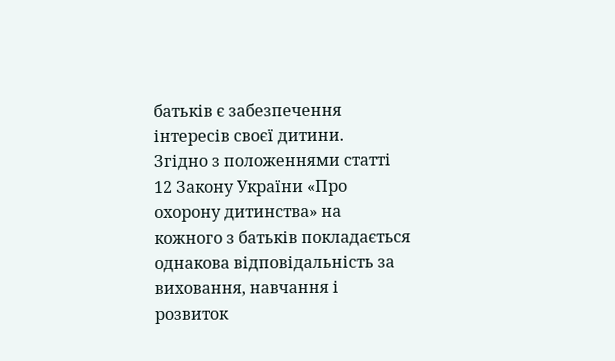батьків є забезпечення інтересів своєї дитини.
Згідно з положеннями статті 12 Закону України «Про охорону дитинства» на кожного з батьків покладається однакова відповідальність за виховання, навчання і розвиток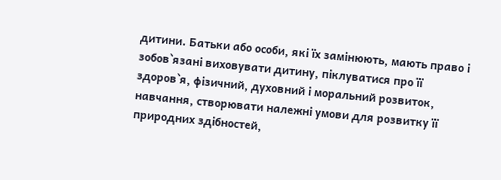дитини. Батьки або особи, які їх замінюють, мають право і зобов`язані виховувати дитину, піклуватися про її здоров`я, фізичний, духовний і моральний розвиток, навчання, створювати належні умови для розвитку її природних здібностей,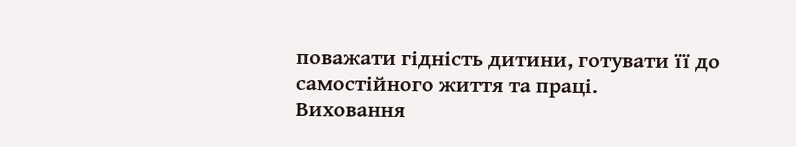поважати гідність дитини, готувати її до самостійного життя та праці.
Виховання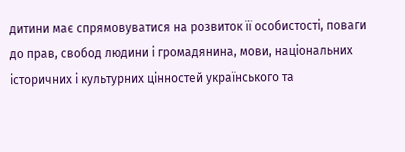дитини має спрямовуватися на розвиток її особистості, поваги до прав, свобод людини і громадянина, мови, національних історичних і культурних цінностей українського та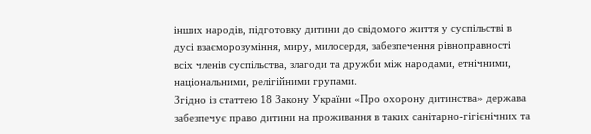інших народів, підготовку дитини до свідомого життя у суспільстві в дусі взаєморозуміння, миру, милосердя, забезпечення рівноправності всіх членів суспільства, злагоди та дружби між народами, етнічними, національними, релігійними групами.
Згідно із статтею 18 Закону України «Про охорону дитинства» держава забезпечує право дитини на проживання в таких санітарно-гігієнічних та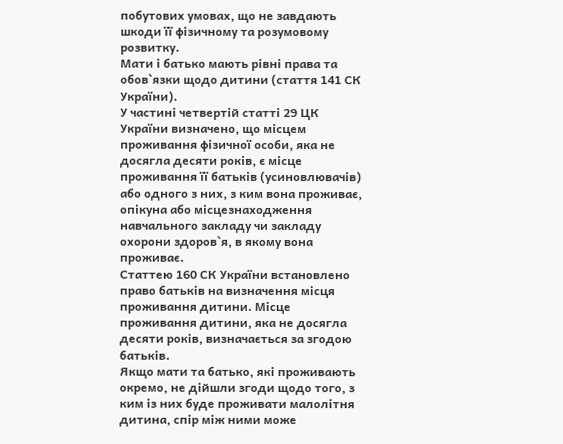побутових умовах, що не завдають шкоди її фізичному та розумовому розвитку.
Мати і батько мають рівні права та обов`язки щодо дитини (стаття 141 СК України).
У частині четвертій статті 29 ЦК України визначено, що місцем проживання фізичної особи, яка не досягла десяти років, є місце проживання її батьків (усиновлювачів) або одного з них, з ким вона проживає, опікуна або місцезнаходження навчального закладу чи закладу охорони здоров`я, в якому вона проживає.
Статтею 160 СК України встановлено право батьків на визначення місця проживання дитини. Місце проживання дитини, яка не досягла десяти років, визначається за згодою батьків.
Якщо мати та батько, які проживають окремо, не дійшли згоди щодо того, з ким із них буде проживати малолітня дитина, спір між ними може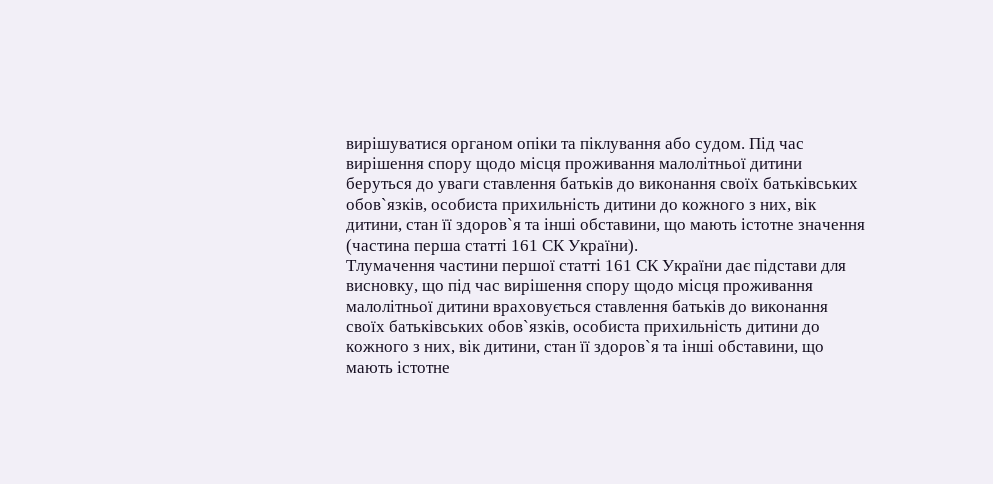вирішуватися органом опіки та піклування або судом. Під час вирішення спору щодо місця проживання малолітньої дитини беруться до уваги ставлення батьків до виконання своїх батьківських обов`язків, особиста прихильність дитини до кожного з них, вік дитини, стан її здоров`я та інші обставини, що мають істотне значення (частина перша статті 161 СК України).
Тлумачення частини першої статті 161 СК України дає підстави для висновку, що під час вирішення спору щодо місця проживання малолітньої дитини враховується ставлення батьків до виконання своїх батьківських обов`язків, особиста прихильність дитини до кожного з них, вік дитини, стан її здоров`я та інші обставини, що мають істотне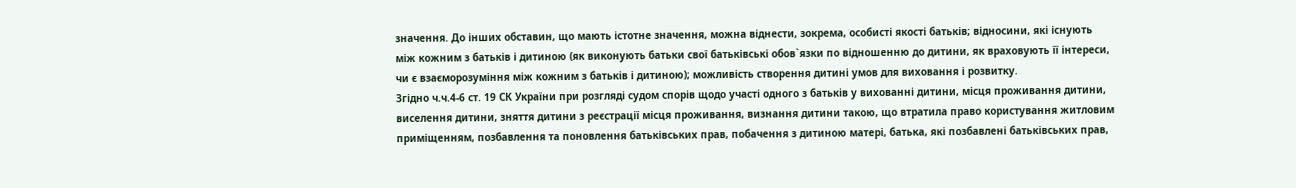значення. До інших обставин, що мають істотне значення, можна віднести, зокрема, особисті якості батьків; відносини, які існують між кожним з батьків і дитиною (як виконують батьки свої батьківські обов`язки по відношенню до дитини, як враховують її інтереси, чи є взаєморозуміння між кожним з батьків і дитиною); можливість створення дитині умов для виховання і розвитку.
Згідно ч.ч.4-6 ст. 19 СК України при розгляді судом спорів щодо участі одного з батьків у вихованні дитини, місця проживання дитини, виселення дитини, зняття дитини з реєстрації місця проживання, визнання дитини такою, що втратила право користування житловим приміщенням, позбавлення та поновлення батьківських прав, побачення з дитиною матері, батька, які позбавлені батьківських прав,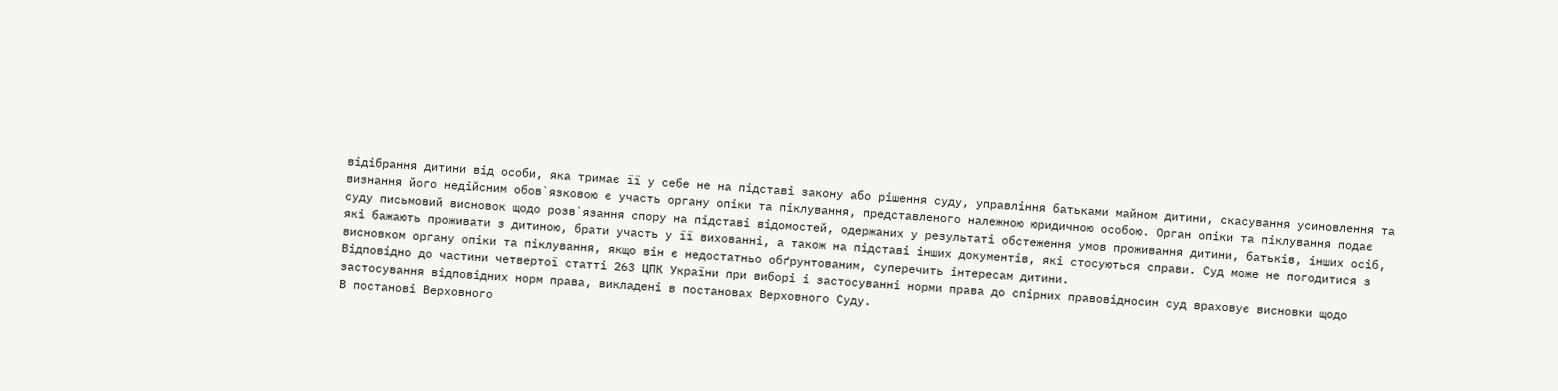відібрання дитини від особи, яка тримає її у себе не на підставі закону або рішення суду, управління батьками майном дитини, скасування усиновлення та визнання його недійсним обов`язковою є участь органу опіки та піклування, представленого належною юридичною особою. Орган опіки та піклування подає суду письмовий висновок щодо розв`язання спору на підставі відомостей, одержаних у результаті обстеження умов проживання дитини, батьків, інших осіб, які бажають проживати з дитиною, брати участь у її вихованні, а також на підставі інших документів, які стосуються справи. Суд може не погодитися з висновком органу опіки та піклування, якщо він є недостатньо обґрунтованим, суперечить інтересам дитини.
Відповідно до частини четвертої статті 263 ЦПК України при виборі і застосуванні норми права до спірних правовідносин суд враховує висновки щодо застосування відповідних норм права, викладені в постановах Верховного Суду.
В постанові Верховного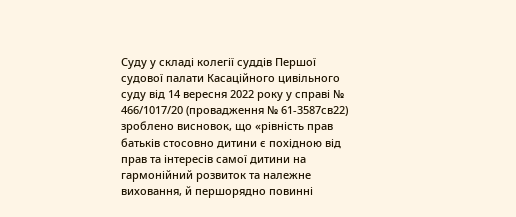Суду у складі колегії суддів Першої судової палати Касаційного цивільного суду від 14 вересня 2022 року у справі № 466/1017/20 (провадження № 61-3587св22) зроблено висновок, що «рівність прав батьків стосовно дитини є похідною від прав та інтересів самої дитини на гармонійний розвиток та належне виховання, й першорядно повинні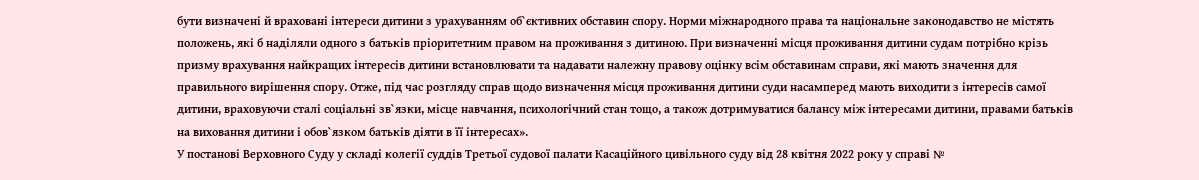бути визначені й враховані інтереси дитини з урахуванням об`єктивних обставин спору. Норми міжнародного права та національне законодавство не містять положень, які б наділяли одного з батьків пріоритетним правом на проживання з дитиною. При визначенні місця проживання дитини судам потрібно крізь призму врахування найкращих інтересів дитини встановлювати та надавати належну правову оцінку всім обставинам справи, які мають значення для правильного вирішення спору. Отже, під час розгляду справ щодо визначення місця проживання дитини суди насамперед мають виходити з інтересів самої дитини, враховуючи сталі соціальні зв`язки, місце навчання, психологічний стан тощо, а також дотримуватися балансу між інтересами дитини, правами батьків на виховання дитини і обов`язком батьків діяти в її інтересах».
У постанові Верховного Суду у складі колегії суддів Третьої судової палати Касаційного цивільного суду від 28 квітня 2022 року у справі №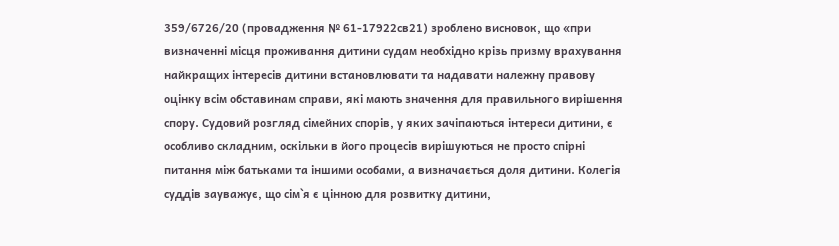359/6726/20 (провадження № 61-17922св21) зроблено висновок, що «при визначенні місця проживання дитини судам необхідно крізь призму врахування найкращих інтересів дитини встановлювати та надавати належну правову оцінку всім обставинам справи, які мають значення для правильного вирішення спору. Судовий розгляд сімейних спорів, у яких зачіпаються інтереси дитини, є особливо складним, оскільки в його процесів вирішуються не просто спірні питання між батьками та іншими особами, а визначається доля дитини. Колегія суддів зауважує, що сім`я є цінною для розвитку дитини,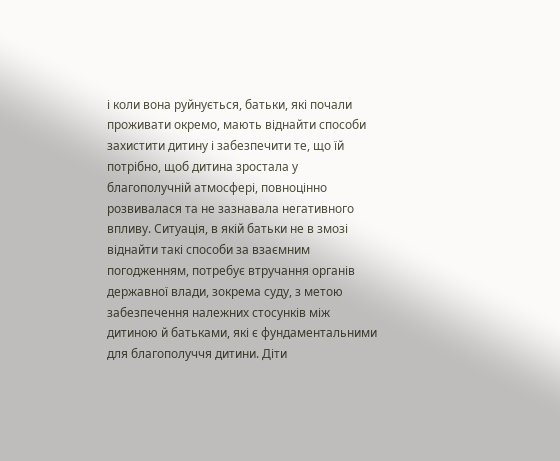і коли вона руйнується, батьки, які почали проживати окремо, мають віднайти способи захистити дитину і забезпечити те, що їй потрібно, щоб дитина зростала у благополучній атмосфері, повноцінно розвивалася та не зазнавала негативного впливу. Ситуація, в якій батьки не в змозі віднайти такі способи за взаємним погодженням, потребує втручання органів державної влади, зокрема суду, з метою забезпечення належних стосунків між дитиною й батьками, які є фундаментальними для благополуччя дитини. Діти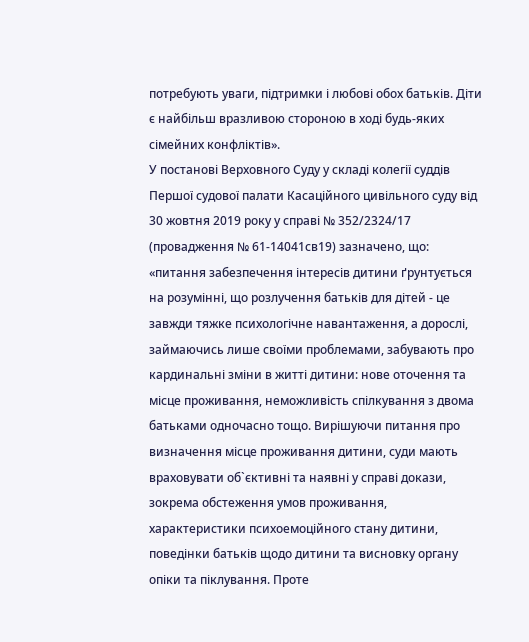потребують уваги, підтримки і любові обох батьків. Діти є найбільш вразливою стороною в ході будь-яких сімейних конфліктів».
У постанові Верховного Суду у складі колегії суддів Першої судової палати Касаційного цивільного суду від 30 жовтня 2019 року у справі № 352/2324/17 (провадження № 61-14041св19) зазначено, що: «питання забезпечення інтересів дитини ґрунтується на розумінні, що розлучення батьків для дітей - це завжди тяжке психологічне навантаження, а дорослі, займаючись лише своїми проблемами, забувають про кардинальні зміни в житті дитини: нове оточення та місце проживання, неможливість спілкування з двома батьками одночасно тощо. Вирішуючи питання про визначення місце проживання дитини, суди мають враховувати об`єктивні та наявні у справі докази, зокрема обстеження умов проживання, характеристики психоемоційного стану дитини, поведінки батьків щодо дитини та висновку органу опіки та піклування. Проте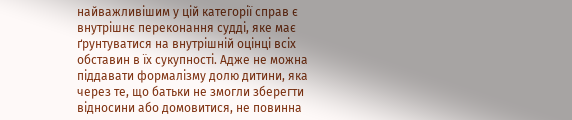найважливішим у цій категорії справ є внутрішнє переконання судді, яке має ґрунтуватися на внутрішній оцінці всіх обставин в їх сукупності. Адже не можна піддавати формалізму долю дитини, яка через те, що батьки не змогли зберегти відносини або домовитися, не повинна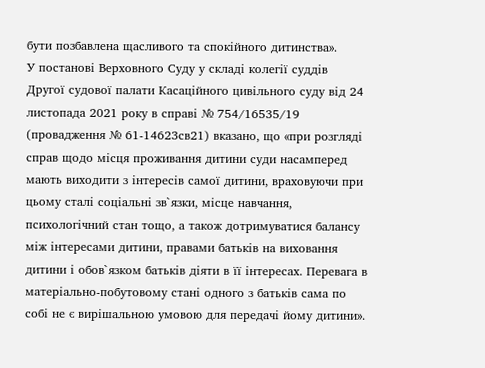бути позбавлена щасливого та спокійного дитинства».
У постанові Верховного Суду у складі колегії суддів Другої судової палати Касаційного цивільного суду від 24 листопада 2021 року в справі № 754/16535/19 (провадження № 61-14623св21) вказано, що «при розгляді справ щодо місця проживання дитини суди насамперед мають виходити з інтересів самої дитини, враховуючи при цьому сталі соціальні зв`язки, місце навчання, психологічний стан тощо, а також дотримуватися балансу між інтересами дитини, правами батьків на виховання дитини і обов`язком батьків діяти в її інтересах. Перевага в матеріально-побутовому стані одного з батьків сама по собі не є вирішальною умовою для передачі йому дитини».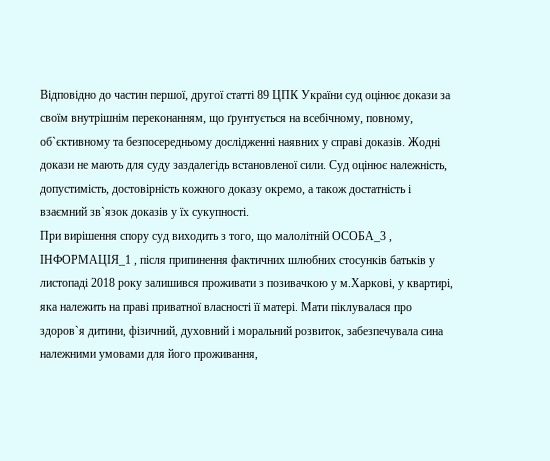Відповідно до частин першої, другої статті 89 ЦПК України суд оцінює докази за своїм внутрішнім переконанням, що ґрунтується на всебічному, повному, об`єктивному та безпосередньому дослідженні наявних у справі доказів. Жодні докази не мають для суду заздалегідь встановленої сили. Суд оцінює належність, допустимість, достовірність кожного доказу окремо, а також достатність і взаємний зв`язок доказів у їх сукупності.
При вирішення спору суд виходить з того, що малолітній ОСОБА_3 , ІНФОРМАЦІЯ_1 , після припинення фактичних шлюбних стосунків батьків у листопаді 2018 року залишився проживати з позивачкою у м.Харкові, у квартирі, яка належить на праві приватної власності її матері. Мати піклувалася про здоров`я дитини, фізичний, духовний і моральний розвиток, забезпечувала сина належними умовами для його проживання,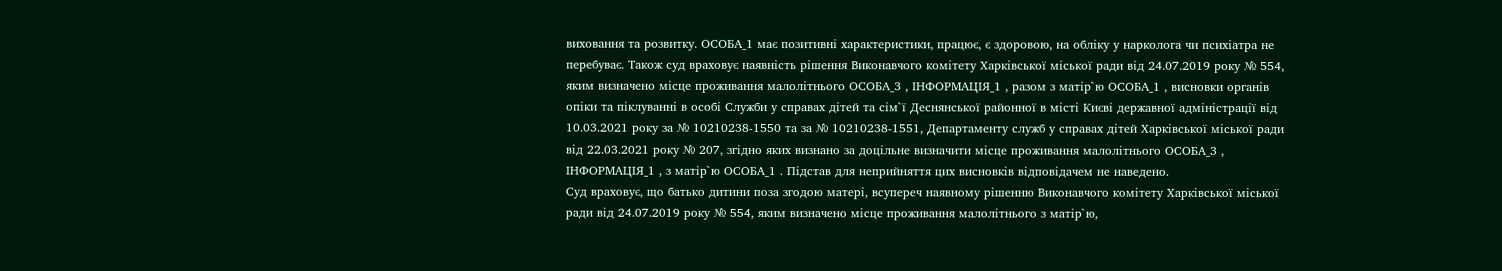виховання та розвитку. ОСОБА_1 має позитивні характеристики, працює, є здоровою, на обліку у нарколога чи психіатра не перебуває. Також суд враховує наявність рішення Виконавчого комітету Харківської міської ради від 24.07.2019 року № 554, яким визначено місце проживання малолітнього ОСОБА_3 , ІНФОРМАЦІЯ_1 , разом з матір`ю ОСОБА_1 , висновки органів опіки та піклуванні в особі Служби у справах дітей та сім`ї Деснянської районної в місті Києві державної адміністрації від 10.03.2021 року за № 10210238-1550 та за № 10210238-1551, Департаменту служб у справах дітей Харківської міської ради від 22.03.2021 року № 207, згідно яких визнано за доцільне визначити місце проживання малолітнього ОСОБА_3 , ІНФОРМАЦІЯ_1 , з матір`ю ОСОБА_1 . Підстав для неприйняття цих висновків відповідачем не наведено.
Суд враховує, що батько дитини поза згодою матері, всупереч наявному рішенню Виконавчого комітету Харківської міської ради від 24.07.2019 року № 554, яким визначено місце проживання малолітнього з матір`ю,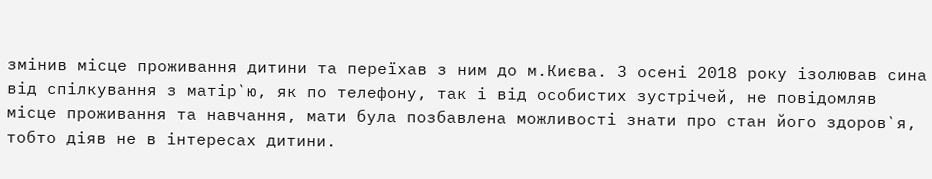змінив місце проживання дитини та переїхав з ним до м.Києва. З осені 2018 року ізолював сина від спілкування з матір`ю, як по телефону, так і від особистих зустрічей, не повідомляв місце проживання та навчання, мати була позбавлена можливості знати про стан його здоров`я, тобто діяв не в інтересах дитини.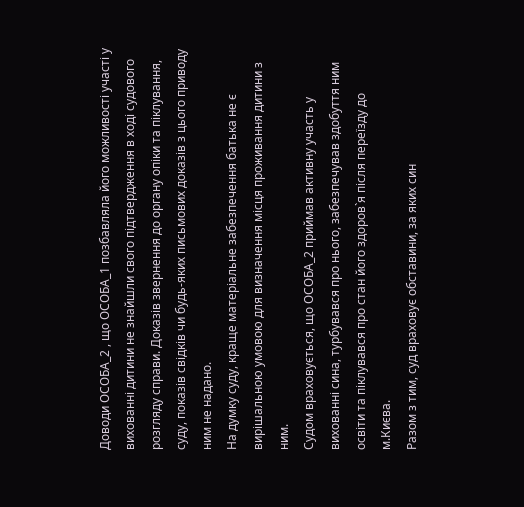Доводи ОСОБА_2 , що ОСОБА_1 позбавляла його можливості участі у вихованні дитини не знайшли свого підтвердження в ході судового розгляду справи. Доказів звернення до органу опіки та піклування, суду, показів свідків чи будь-яких письмових доказів з цього приводу ним не надано.
На думку суду, краще матеріальне забезпечення батька не є вирішальною умовою для визначення місця проживання дитини з ним.
Судом враховується, що ОСОБА_2 приймав активну участь у вихованні сина, турбувався про нього, забезпечував здобуття ним освіти та піклувався про стан його здоров`я після переїзду до м.Києва.
Разом з тим, суд враховує обставини, за яких син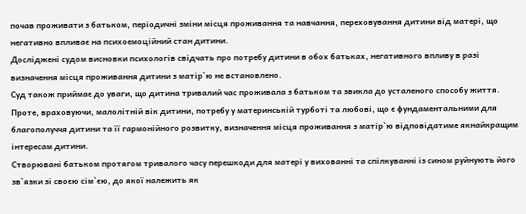почав проживати з батьком, періодичні зміни місця проживання та навчання, переховування дитини від матері, що негативно впливає на психоемоційний стан дитини.
Досліджені судом висновки психологів свідчать про потребу дитини в обох батьках, негативного впливу в разі визначення місця проживання дитини з матір`ю не встановлено.
Суд також приймає до уваги, що дитина тривалий час проживала з батьком та звикла до усталеного способу життя. Проте, враховуючи, малолітній вік дитини, потребу у материнській турботі та любові, що є фундаментальними для благополуччя дитини та її гармонійного розвитку, визначення місця проживання з матір`ю відповідатиме якнайкращим інтересам дитини.
Створювані батьком протягом тривалого часу перешкоди для матері у вихованні та спілкуванні із сином руйнують його зв`язки зі своєю сім`єю, до якої належить як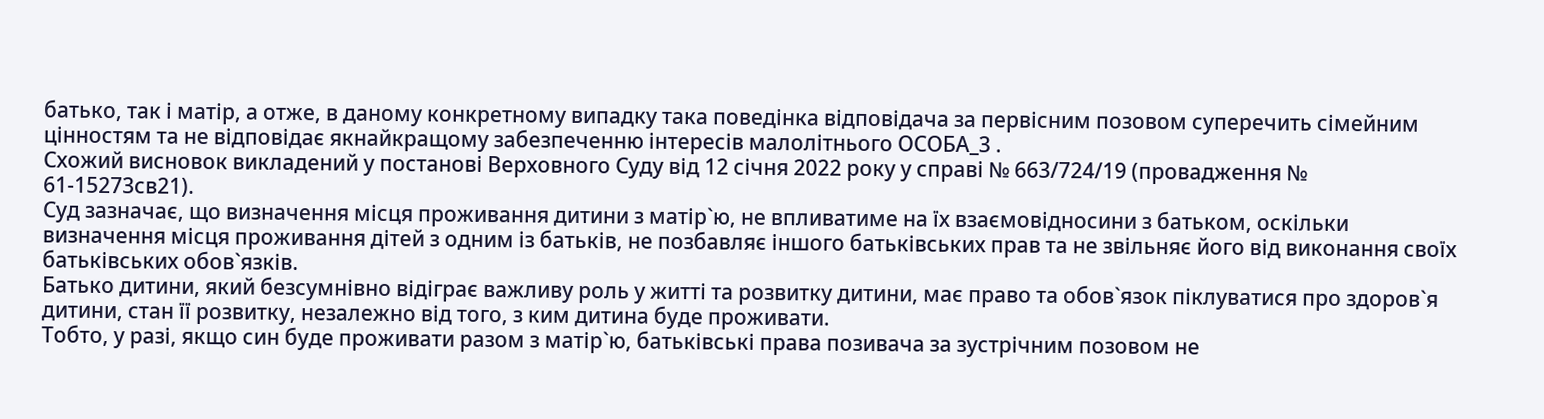батько, так і матір, а отже, в даному конкретному випадку така поведінка відповідача за первісним позовом суперечить сімейним цінностям та не відповідає якнайкращому забезпеченню інтересів малолітнього ОСОБА_3 .
Схожий висновок викладений у постанові Верховного Суду від 12 січня 2022 року у справі № 663/724/19 (провадження № 61-15273св21).
Суд зазначає, що визначення місця проживання дитини з матір`ю, не впливатиме на їх взаємовідносини з батьком, оскільки визначення місця проживання дітей з одним із батьків, не позбавляє іншого батьківських прав та не звільняє його від виконання своїх батьківських обов`язків.
Батько дитини, який безсумнівно відіграє важливу роль у житті та розвитку дитини, має право та обов`язок піклуватися про здоров`я дитини, стан її розвитку, незалежно від того, з ким дитина буде проживати.
Тобто, у разі, якщо син буде проживати разом з матір`ю, батьківські права позивача за зустрічним позовом не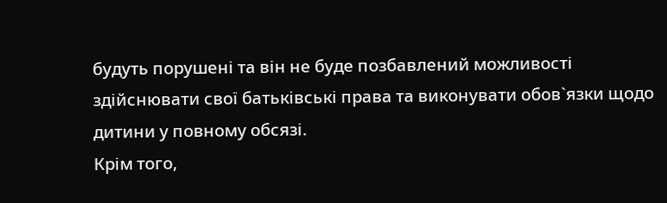будуть порушені та він не буде позбавлений можливості здійснювати свої батьківські права та виконувати обов`язки щодо дитини у повному обсязі.
Крім того,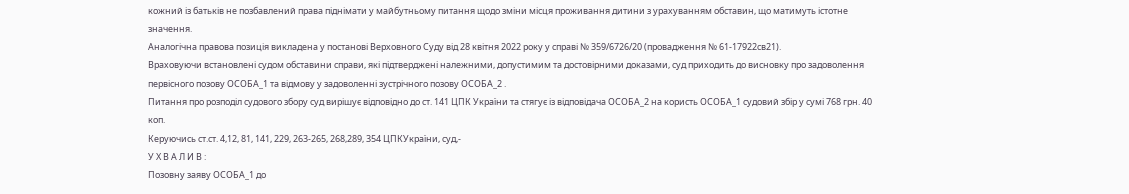кожний із батьків не позбавлений права піднімати у майбутньому питання щодо зміни місця проживання дитини з урахуванням обставин, що матимуть істотне значення.
Аналогічна правова позиція викладена у постанові Верховного Суду від 28 квітня 2022 року у справі № 359/6726/20 (провадження № 61-17922св21).
Враховуючи встановлені судом обставини справи, які підтверджені належними, допустимим та достовірними доказами, суд приходить до висновку про задоволення первісного позову ОСОБА_1 та відмову у задоволенні зустрічного позову ОСОБА_2 .
Питання про розподіл судового збору суд вирішує відповідно до ст. 141 ЦПК України та стягує із відповідача ОСОБА_2 на користь ОСОБА_1 судовий збір у сумі 768 грн. 40 коп.
Керуючись ст.ст. 4,12, 81, 141, 229, 263-265, 268,289, 354 ЦПКУкраїни, суд,-
У Х В А Л И В :
Позовну заяву ОСОБА_1 до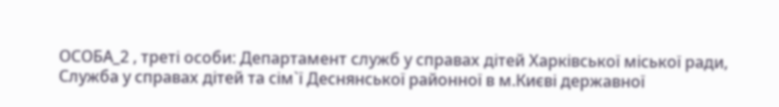ОСОБА_2 , треті особи: Департамент служб у справах дітей Харківської міської ради, Служба у справах дітей та сім`ї Деснянської районної в м.Києві державної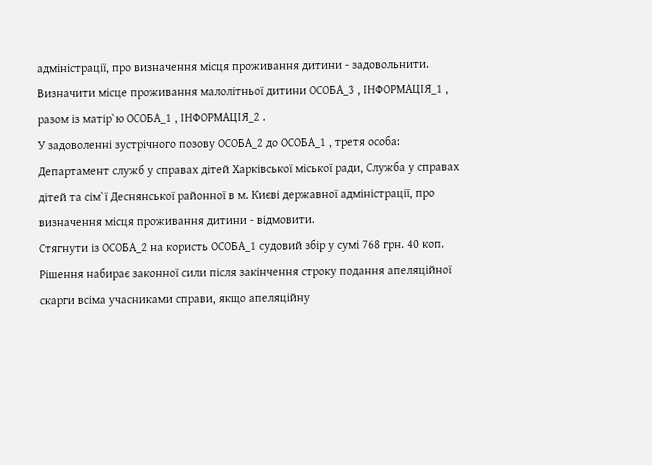адміністрації, про визначення місця проживання дитини - задовольнити.
Визначити місце проживання малолітньої дитини ОСОБА_3 , ІНФОРМАЦІЯ_1 , разом із матір`ю ОСОБА_1 , ІНФОРМАЦІЯ_2 .
У задоволенні зустрічного позову ОСОБА_2 до ОСОБА_1 , третя особа: Департамент служб у справах дітей Харківської міської ради, Служба у справах дітей та сім`ї Деснянської районної в м. Києві державної адміністрації, про визначення місця проживання дитини - відмовити.
Стягнути із ОСОБА_2 на користь ОСОБА_1 судовий збір у сумі 768 грн. 40 коп.
Рішення набирає законної сили після закінчення строку подання апеляційної скарги всіма учасниками справи, якщо апеляційну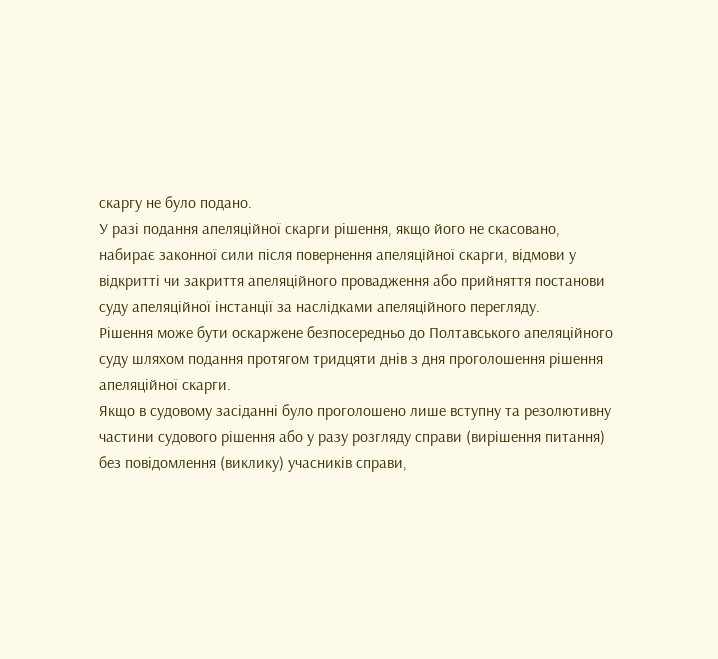скаргу не було подано.
У разі подання апеляційної скарги рішення, якщо його не скасовано, набирає законної сили після повернення апеляційної скарги, відмови у відкритті чи закриття апеляційного провадження або прийняття постанови суду апеляційної інстанції за наслідками апеляційного перегляду.
Рішення може бути оскаржене безпосередньо до Полтавського апеляційного суду шляхом подання протягом тридцяти днів з дня проголошення рішення апеляційної скарги.
Якщо в судовому засіданні було проголошено лише вступну та резолютивну частини судового рішення або у разу розгляду справи (вирішення питання) без повідомлення (виклику) учасників справи,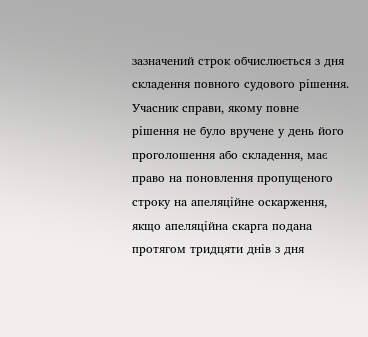зазначений строк обчислюється з дня складення повного судового рішення.
Учасник справи, якому повне рішення не було вручене у день його проголошення або складення, має право на поновлення пропущеного строку на апеляційне оскарження, якщо апеляційна скарга подана протягом тридцяти днів з дня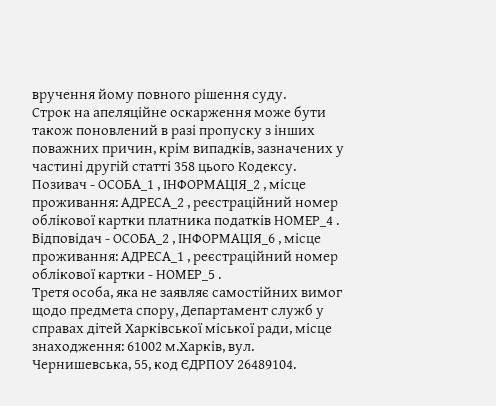вручення йому повного рішення суду.
Строк на апеляційне оскарження може бути також поновлений в разі пропуску з інших поважних причин, крім випадків, зазначених у частині другій статті 358 цього Кодексу.
Позивач - ОСОБА_1 , ІНФОРМАЦІЯ_2 , місце проживання: АДРЕСА_2 , реєстраційний номер облікової картки платника податків НОМЕР_4 .
Відповідач - ОСОБА_2 , ІНФОРМАЦІЯ_6 , місце проживання: АДРЕСА_1 , реєстраційний номер облікової картки - НОМЕР_5 .
Третя особа, яка не заявляє самостійних вимог щодо предмета спору, Департамент служб у справах дітей Харківської міської ради, місце знаходження: 61002 м.Харків, вул. Чернишевська, 55, код ЄДРПОУ 26489104.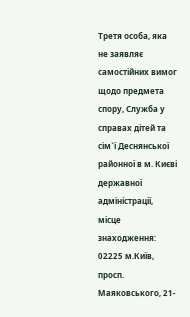Третя особа, яка не заявляє самостійних вимог щодо предмета спору, Служба у справах дітей та сім`ї Деснянської районної в м. Києві державної адміністрації, місце знаходження: 02225 м.Київ, просп. Маяковського, 21-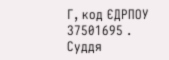Г, код ЄДРПОУ 37501695 .
Суддя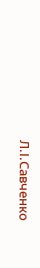Л.І.Савченко